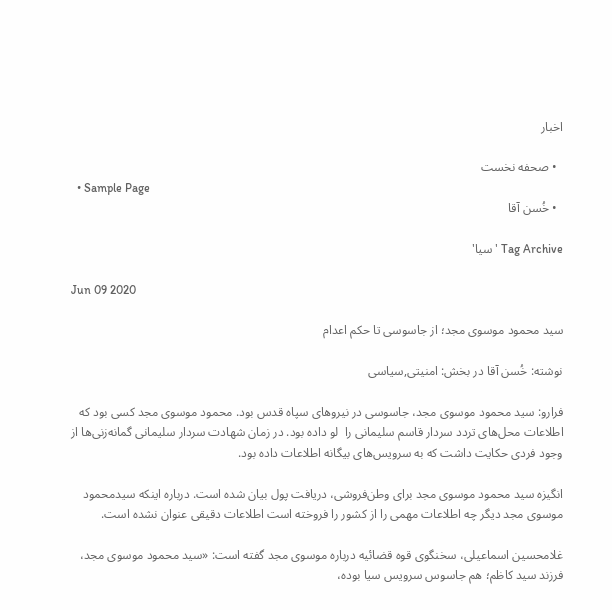اخبار

  • صحفه نخست
  • Sample Page
  • خُسن آقا

Tag Archive 'سیا'

Jun 09 2020

سید محمود موسوی مجد؛ از جاسوسی تا حکم اعدام

نوشته: خُسن آقا در بخش: امنیتی,سیاسی

فرارو: سید محمود موسوی مجد، جاسوسی در نیروهای سپاه قدس بود. محمود موسوی مجد کسی بود که اطلاعات محل‌های تردد سردار قاسم سلیمانی را  لو داده بود. در زمان شهادت سردار سلیمانی گمانه‌زنی‌ها از وجود فردی حکایت داشت که به سرویس‌های بیگانه اطلاعات داده بود.

انگیزه سید محمود موسوی مجد برای وطن‌فروشی، دریافت پول بیان شده است. درباره اینکه سیدمحمود موسوی مجد دیگر چه اطلاعات مهمی را از کشور را فروخته است اطلاعات دقیقی عنوان نشده است.

غلامحسین اسماعیلی، سخنگوی قوه قضائیه درباره موسوی مجد گفته است: «سید محمود موسوی مجد، فرزند سید کاظم؛ هم جاسوس سرویس سیا بوده،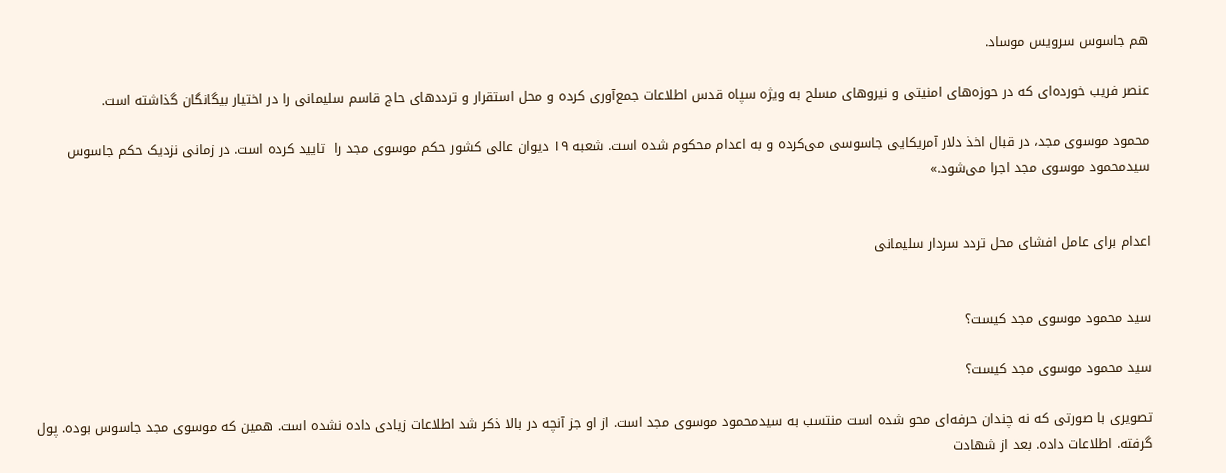هم جاسوس سرویس موساد.

عنصر فریب خورده‌ای که در حوزه‌های امنیتی و نیروهای مسلح به ویژه سپاه قدس اطلاعات جمع‌آوری کرده و محل استقرار و ترددهای حاج قاسم سلیمانی را در اختیار بیگانگان گذاشته است.

محمود موسوی مجد، در قبال اخذ دلار آمریکایی جاسوسی می‌کرده و به اعدام محکوم شده است. شعبه ۱۹ دیوان عالی کشور حکم موسوی مجد را  تایید کرده است. در زمانی نزدیک حکم جاسوس سیدمحمود موسوی مجد اجرا می‌شود.»


اعدام برای عامل افشای محل تردد سردار سلیمانی


سید محمود موسوی مجد کیست؟

سید محمود موسوی مجد کیست؟

تصویری با صورتی که نه چندان حرفه‌ای محو شده است منتسب به سیدمحمود موسوی مجد است. از او جز آنچه در بالا ذکر شد اطلاعات زیادی داده نشده است. همین که موسوی مجد جاسوس بوده. پول گرفته. اطلاعات داده. بعد از شهادت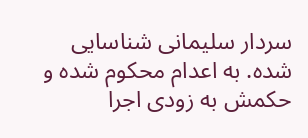سردار سلیمانی شناسایی شده. به اعدام محکوم شده و حکمش به زودی اجرا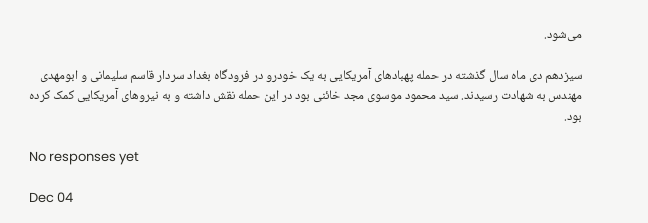می‌شود.

سیزدهم دی ماه سال گذشته در حمله پهبادهای آمریکایی به یک خودرو در فرودگاه بغداد سردار قاسم سلیمانی و ابومهدی مهندس به شهادت رسیدند. سید محمود موسوی مجد خائنی بود در این حمله نقش داشته و به نیروهای آمریکایی کمک کرده بود.

No responses yet

Dec 04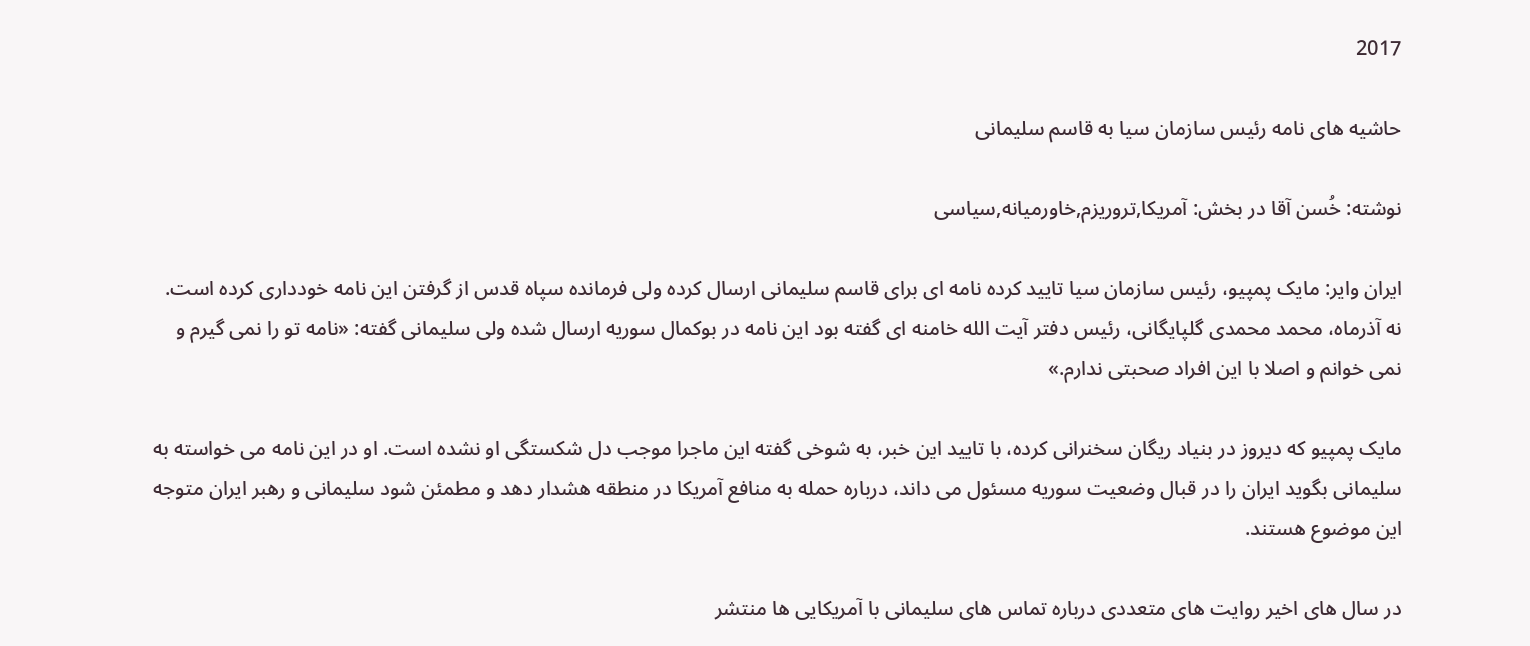2017

حاشیه های نامه رئیس سازمان سیا به قاسم سلیمانی

نوشته: خُسن آقا در بخش: آمریکا,تروریزم,خاورمیانه,سیاسی

ایران وایر: مایک پمپيو، رئيس سازمان سیا تایید کرده نامه ای برای قاسم سلیمانی ارسال کرده ولی فرمانده سپاه قدس از گرفتن این نامه خودداری کرده است. نه آذرماه، محمد محمدی گلپایگانی، رئیس دفتر آیت الله خامنه ای گفته بود این نامه در بوکمال سوریه ارسال شده ولی سلیمانی گفته: «نامه تو را نمی گیرم و نمی خوانم و اصلا با این افراد صحبتی ندارم.»

مایک پمپيو که دیروز در بنیاد ریگان سخنرانی کرده، با تایید این خبر، به شوخی گفته این ماجرا موجب دل شکستگی او نشده است. او در این نامه می خواسته به سلیمانی بگوید ایران را در قبال وضعیت سوریه مسئول می داند، درباره حمله به منافع آمریکا در منطقه هشدار دهد و مطمئن شود سلیمانی و رهبر ایران متوجه این موضوع هستند.

در سال های اخیر روایت های متعددی درباره تماس های سلیمانی با آمریکایی ها منتشر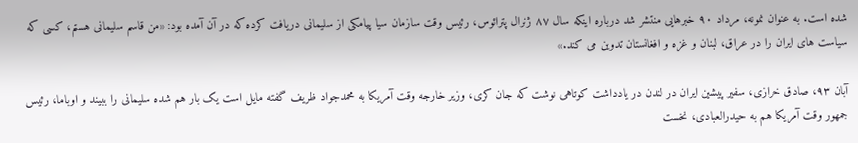شده است. به عنوان نمونه، مرداد ۹۰ خبرهایی منتشر شد درباره اینکه سال ۸۷ ژنرال پترائوس، رئیس وقت سازمان سیا پیامکی از سلیمانی دریافت کرده که در آن آمده بود: «من قاسم سلیمانی هستم، کسی که سیاست های ایران را در عراق، لبنان و غزه و افغانستان تدوین می کند.»

آبان ۹۳، صادق خرازی، سفیر پیشین ایران در لندن در یادداشت کوتاهی نوشت که جان کری، وزیر خارجه وقت آمریکا به محمدجواد ظریف گفته مایل است یک بار هم شده سلیمانی را ببیند و اوباما، رئيس جمهور وقت آمریکا هم به حیدرالعبادی، نخست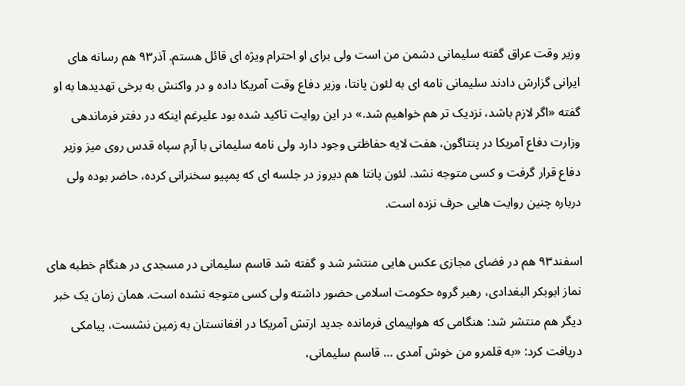وزیر وقت عراق گفته سلیمانی دشمن من است ولی برای او احترام ویژه ای قائل هستم. آذر۹۳ هم رسانه های ایرانی گزارش دادند سلیمانی نامه ای به لئون پانتا، وزیر دفاع وقت آمریکا داده و در واکنش به برخی تهدیدها به او گفته «اگر لازم باشد،‌ نزدیک تر هم خواهیم شد.» در این روایت تاکید شده بود علیرغم اینکه در دفتر فرماندهی وزارت دفاع آمریکا در پنتاگون، هفت لایه حفاظتی وجود دارد ولی نامه سلیمانی با آرم سپاه قدس روی میز وزیر دفاع قرار گرفت و کسی متوجه نشد. لئون پانتا هم دیروز در جلسه ای که پمپیو سخنرانی کرده، حاضر بوده ولی درباره چنین روایت هایی حرف نزده است.

اسفند۹۳ هم در فضای مجازی عکس هایی منتشر شد و گفته شد قاسم سلیمانی در مسجدی در هنگام خطبه های نماز ابوبکر البغدادی، رهبر گروه حکومت اسلامی حضور داشته ولی کسی متوجه نشده است. همان زمان یک خبر دیگر هم منتشر شد: هنگامی که هواپیمای فرمانده جدید ارتش آمریکا در افغانستان به زمین نشست، پیامکی دریافت کرد: «به قلمرو من خوش آمدی … قاسم سلیمانی،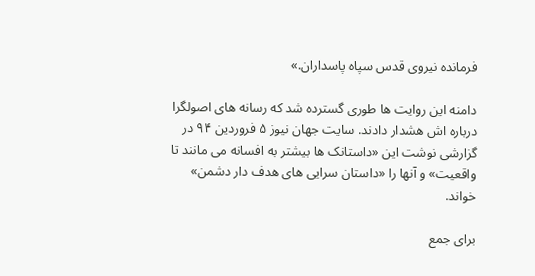فرمانده نیروی قدس سپاه پاسداران.»

دامنه این روایت ها طوری گسترده شد که رسانه های اصولگرا درباره اش هشدار دادند. سایت جهان نیوز ۵ فروردین ۹۴ در گزارشی نوشت این «داستانک ها بیشتر به افسانه می مانند تا واقعیت» و آنها را «داستان سرایی های هدف دار دشمن» خواند.

برای جمع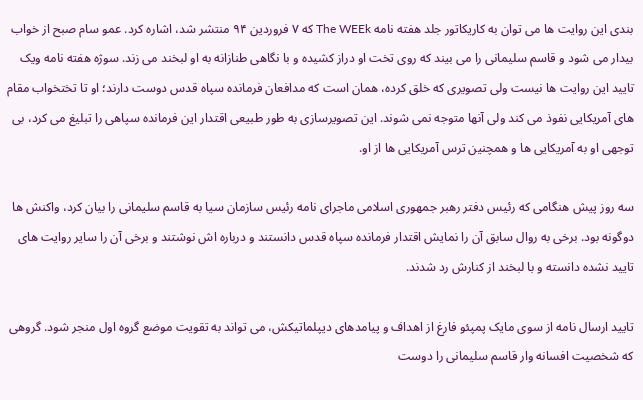بندی این روایت ها می توان به کاریکاتور جلد هفته نامه The WEEk که ۷ فروردین ۹۴ منتشر شد، اشاره کرد. عمو سام صبح از خواب بیدار می شود و قاسم سلیمانی را می بیند که روی تخت او دراز کشیده و با نگاهی طنازانه به او لبخند می زند. سوژه هفته نامه ویک تایید این روایت ها نیست ولی تصویری که خلق کرده، همان است که مدافعان فرمانده سپاه قدس دوست دارند؛ او تا تختخواب مقام های آمریکایی نفوذ می کند ولی آنها متوجه نمی شوند. این تصویرسازی به طور طبیعی اقتدار این فرمانده سپاهی را تبلیغ می کرد، بی توجهی او به آمریکایی ها و همچنین ترس آمریکایی ها از او.

سه روز پیش هنگامی که رئيس دفتر رهبر جمهوری اسلامی ماجرای نامه رئیس سازمان سیا به قاسم سلیمانی را بیان کرد، واکنش ها دوگونه بود. برخی به روال سابق آن را نمایش اقتدار فرمانده سپاه قدس دانستند و درباره اش نوشتند و برخی آن را سایر روایت های تایید نشده دانسته و با لبخند از کنارش رد شدند.

تایید ارسال نامه از سوی مایک پمپئو فارغ از اهداف و پیامدهای دیپلماتیکش، می تواند به تقویت موضع گروه اول منجر شود. گروهی که شخصیت افسانه وار قاسم سلیمانی را دوست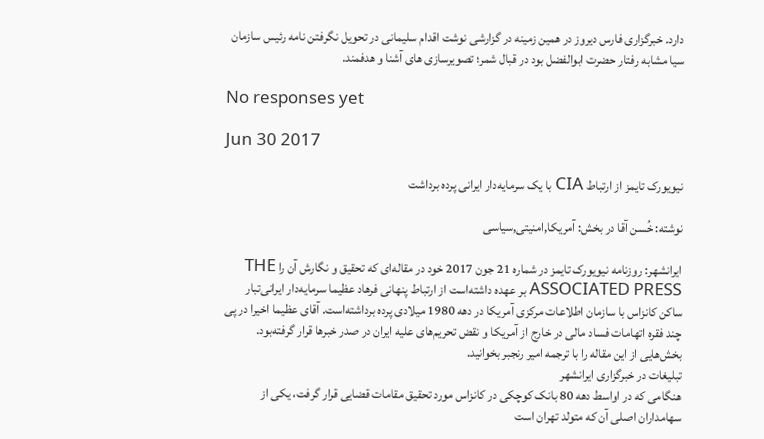دارد. خبرگزاری فارس دیروز در همین زمینه در گزارشی نوشت اقدام سلیمانی در تحویل نگرفتن نامه رئیس سازمان سیا مشابه رفتار حضرت ابوالفضل بود در قبال شمر؛ تصویرسازی های آشنا و هدفمند.

No responses yet

Jun 30 2017

نیویورک تایمز از ارتباط CIA با یک سرمایه‌دار ایرانی پرده برداشت

نوشته: خُسن آقا در بخش: آمریکا,امنیتی,سیاسی

ایرانشهر: روزنامه نیویورک تایمز در شماره 21 جون 2017 خود در مقاله‌ای که تحقیق و نگارش آن را THE ASSOCIATED PRESS بر عهده داشته‌است از ارتباط پنهانی فرهاد عظیما سرمایه‌دار ایرانی‌تبار ساکن کانزاس با سازمان اطلاعات مرکزی آمریکا در دهه 1980 میلادی پرده برداشته‌است. آقای عظیما اخیرا در پی چند فقره اتهامات فساد مالی در خارج از آمریکا و نقض تحریم‌های علیه ایران در صدر خبرها قرار گرفته‌بود. بخش‌هایی از این مقاله را با ترجمه امیر رنجبر بخوانید.
تبلیغات در خبرگزاری ایرانشهر
هنگامی که در اواسط دهه 80 بانک کوچکی در کانزاس مورد تحقیق مقامات قضایی قرار گرفت، یکی از سهامداران اصلی آن که متولد تهران است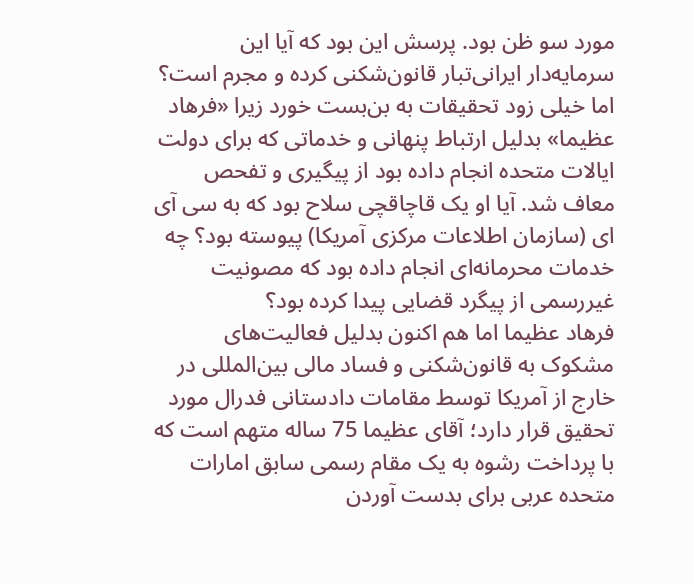مورد سو ظن بود. پرسش این بود که آیا این سرمایه‌دار ایرانی‌تبار قانون‌شکنی کرده و مجرم است؟
اما خیلی زود تحقیقات به بن‌بست خورد زیرا «فرهاد عظیما» بدلیل ارتباط پنهانی و خدماتی که برای دولت ایالات متحده انجام داده بود از پیگیری و تفحص معاف شد. آیا او یک قاچاقچی سلاح بود که به سی آی ای (سازمان اطلاعات مرکزی آمریکا) پیوسته بود؟ چه خدمات محرمانه‌ای انجام داده بود که مصونیت غیررسمی از پیگرد قضایی پیدا کرده بود؟
فرهاد عظیما اما هم اکنون بدلیل فعالیت‌های مشکوک به قانون‌شکنی و فساد مالی بین‌المللی در خارج از آمریکا توسط مقامات دادستانی فدرال مورد تحقیق قرار دارد؛ آقای عظیما 75 ساله متهم است که با پرداخت رشوه به یک مقام رسمی سابق امارات متحده عربی برای بدست آوردن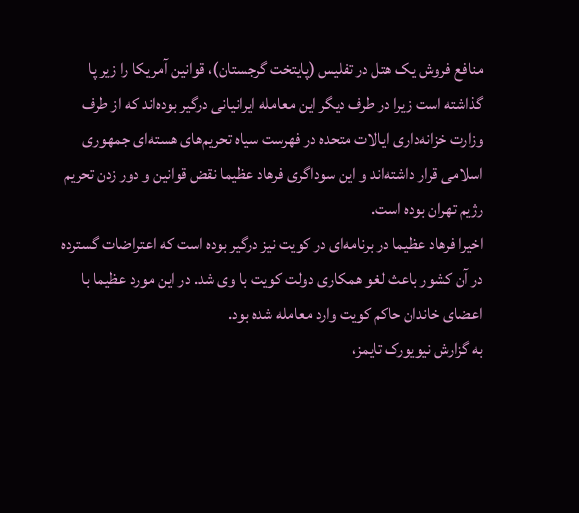منافع فروش یک هتل در تفلیس (پایتخت گرجستان)، قوانین آمریکا را زیر پا گذاشته است زیرا در طرف دیگر این معامله ایرانیانی درگیر بوده‌اند که از طرف وزارت خزانه‌داری ایالات متحده در فهرست سیاه تحریم‌های هسته‌ای جمهوری اسلامی قرار داشته‌اند و این سوداگری فرهاد عظیما نقض قوانین و دور زدن تحریم رژیم تهران بوده است.
اخیرا فرهاد عظیما در برنامه‌ای در کویت نیز درگیر بوده است که اعتراضات گسترده در آن کشور باعث لغو همکاری دولت کویت با وی شد. در این مورد عظیما با اعضای خاندان حاکم کویت وارد معامله شده بود.
به گزارش نیویورک تایمز،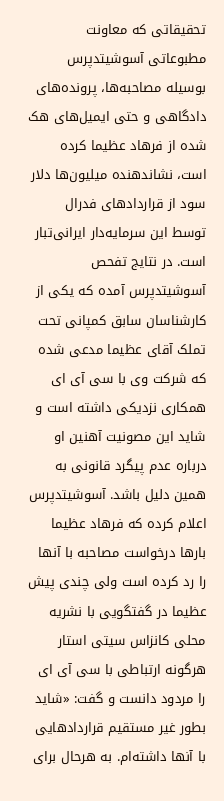تحقیقاتی که معاونت مطبوعاتی آسوشیتدپرس بوسیله مصاحبه‌ها، پرونده‌های دادگاهی و حتی ایمیل‌های هک شده از فرهاد عظیما کرده است، نشاندهنده میلیون‌ها دلار سود از قراردادهای فدرال توسط این سرمایه‌دار ایرانی‌تبار است. در نتایج تفحص آسوشیتدپرس آمده که یکی از کارشناسان سابق کمپانی تحت تملک آقای عظیما مدعی شده که شرکت وی با سی آی ای همکاری نزدیکی داشته است و شاید این مصونیت آهنین او درباره عدم پیگرد قانونی به همین دلیل باشد. آسوشیتدپرس اعلام کرده که فرهاد عظیما بارها درخواست مصاحبه با آنها را رد کرده است ولی چندی پیش عظیما در گفتگویی با نشریه محلی کانزاس سیتی استار هرگونه ارتباطی با سی آی ای را مردود دانست و گفت: «شاید بطور غیر مستقیم قراردادهایی با آنها داشته‌ام. به هرحال برای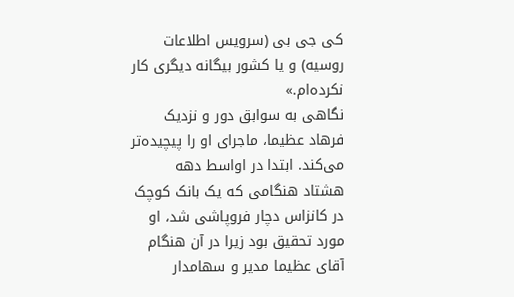کی جی بی (سرویس اطلاعات روسیه) و یا کشور بیگانه دیگری کار نکرده‌ام.»
نگاهی به سوابق دور و نزدیک فرهاد عظیما، ماجرای او را پیچیده‌تر می‌کند. ابتدا در اواسط دهه هشتاد هنگامی که یک بانک کوچک در کانزاس دچار فروپاشی شد، او مورد تحقیق بود زیرا در آن هنگام آقای عظیما مدیر و سهامدار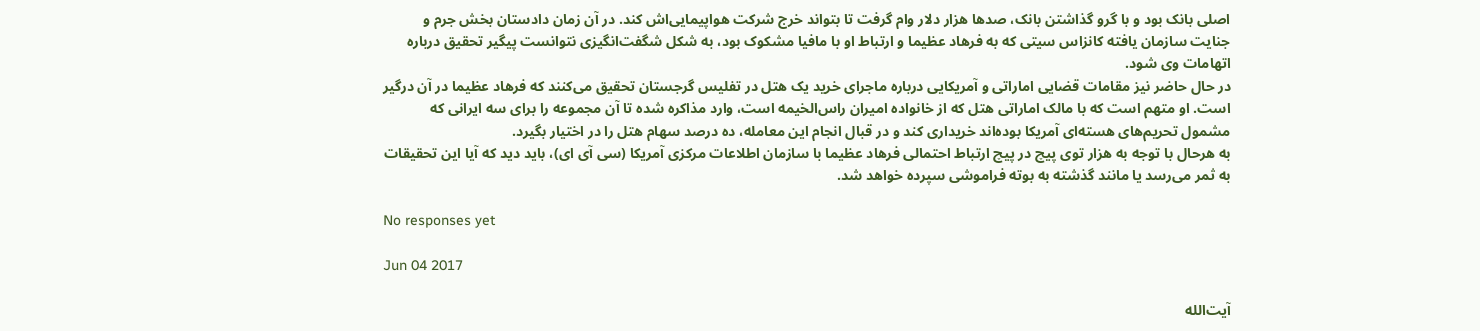اصلی بانک بود و با گرو گذاشتن بانک، صدها هزار دلار وام گرفت تا بتواند خرج شرکت هواپیمایی‌اش کند. در آن زمان دادستان بخش جرم و جنایت سازمان یافته کانزاس سیتی که به فرهاد عظیما و ارتباط او با مافیا مشکوک بود، به شکل شگفت‌انگیزی نتوانست پیگیر تحقیق درباره اتهامات وی شود.
در حال حاضر نیز مقامات قضایی اماراتی و آمریکایی درباره ماجرای خرید یک هتل در تفلیس گرجستان تحقیق می‌کنند که فرهاد عظیما در آن درگیر است. او متهم است که با مالک اماراتی هتل که از خانواده امیران راس‌الخیمه است، وارد مذاکره شده تا آن مجموعه را برای سه ایرانی که مشمول تحریم‌های هسته‌ای آمریکا بوده‌اند خریداری کند و در قبال انجام این معامله، ده درصد سهام هتل را در اختیار بگیرد.
به هرحال با توجه به هزار توی پیچ در پیچ ارتباط احتمالی فرهاد عظیما با سازمان اطلاعات مرکزی آمریکا (سی آی ای)، باید دید که آیا این تحقیقات به ثمر می‌رسد یا مانند گذشته به بوته فراموشی سپرده خواهد شد.

No responses yet

Jun 04 2017

آیت‌الله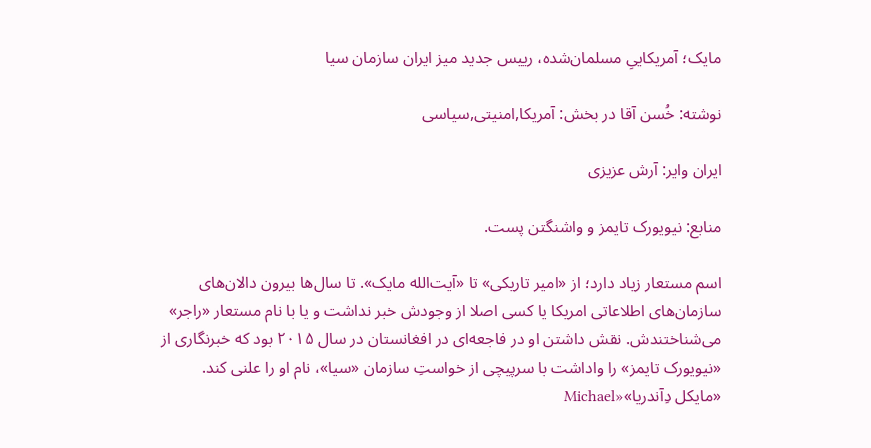مایک؛ آمریکاییِ مسلمان‌شده‌، رییس جدید میز ایران سازمان سیا

نوشته: خُسن آقا در بخش: آمریکا,امنیتی,سیاسی

ایران وایر: آرش عزیزی

منابع: نیویورک تایمز و واشنگتن پست.

اسم مستعار زیاد دارد؛ از «امیر تاریکی» تا «آیت‌الله مایک». تا سال‌ها بیرون دالان‌های سازمان‌های اطلاعاتی امریکا یا کسی اصلا از وجودش خبر نداشت و یا با نام مستعار «راجر» می‌شناختندش. نقش داشتن او در فاجعه‌ای در افغانستان در سال ۲۰۱۵ بود که خبرنگاری از «نیویورک تایمز» را واداشت با سرپیچی از خواستِ سازمان «سیا»، نام او را علنی کند.
«مایکل دِآندریا»«Michael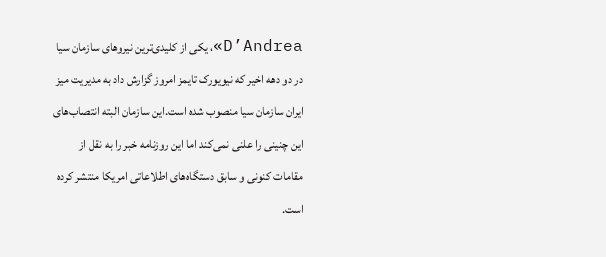D’Andrea»، یکی از کلیدی‌ترین نیروهای سازمان سیا در دو دهه اخیر که نیویورک تایمز امروز گزارش داد به مدیریت میز ایران سازمان سیا منصوب شده است.این سازمان البته انتصاب‌های این چنینی را علنی نمی‌کند اما این روزنامه خبر را به نقل از مقامات کنونی و سابق دستگاه‌های اطلاعاتی امریکا منتشر کرده است.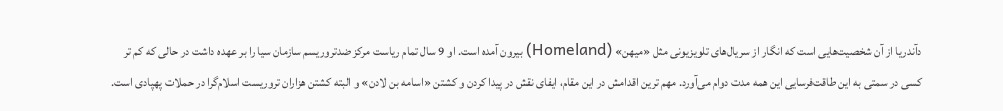دآندریا از آن شخصیت‌هایی است که انگار از سریال‌های تلویزیونی مثل «میهن» (Homeland) بیرون آمده است. او 9 سال تمام ریاست مرکز ضدتروریسم سازمان سیا را بر عهده داشت در حالی که کم تر کسی در سمتی به این طاقت‌فرسایی این همه مدت دوام می‌آورد. مهم ترین اقدامش در این مقام، ایفای نقش در پیدا کردن و کشتن «اسامه بن لادن» و البته کشتن هزاران تروریست اسلام‌گرا در حملات پهپادی است.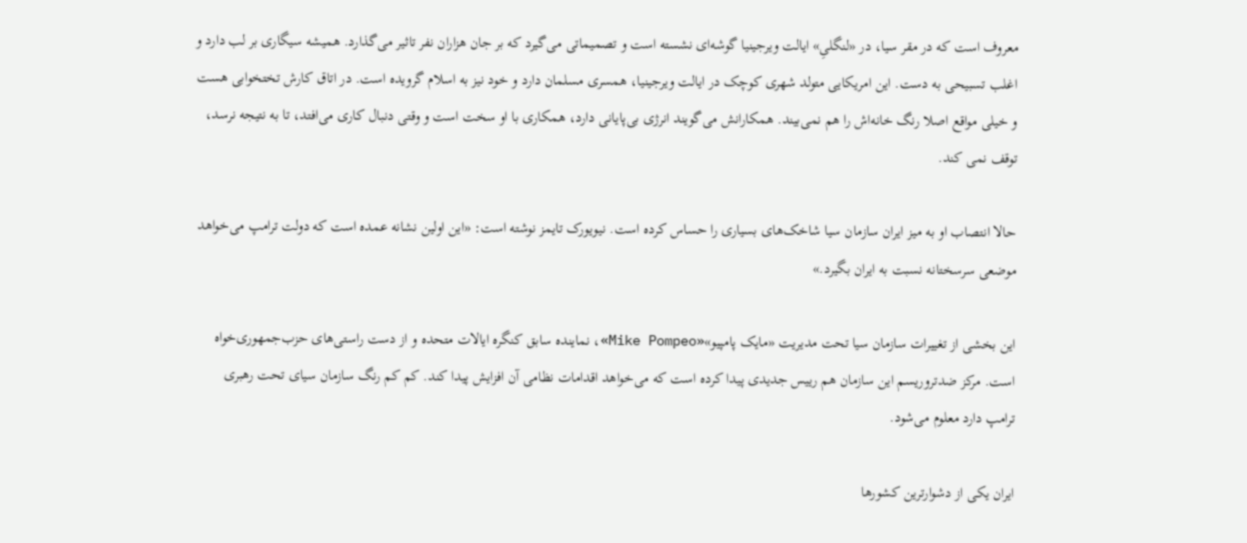معروف است که در مقر سیا، در «لنگلیِ» ایالت ویرجینیا گوشه‌ای نشسته است و تصمیماتی می‌گیرد که بر جان هزاران نفر تاثیر می‌گذارد. همیشه سیگاری بر لب دارد و اغلب تسبیحی به دست. این امریکایی متولد شهری کوچک در ایالت ویرجینیا، همسری مسلمان دارد و خود نیز به اسلام گرویده است. در اتاق کارش تختخوابی هست و خیلی مواقع اصلا رنگ خانه‌اش را هم نمی‌بیند. همکارانش می‌گویند انرژی بی‌پایانی دارد، همکاری با او سخت است و وقتی دنبال کاری می‌افتد، تا به نتیجه نرسد، توقف نمی کند.

حالا انتصاب او به میز ایران سازمان سیا شاخک‌های بسیاری را حساس کرده است. نیویورک تایمز نوشته است: «این اولین نشانه عمده است که دولت ترامپ می‌خواهد موضعی سرسختانه نسبت به ایران بگیرد.»

این بخشی از تغییرات سازمان سیا تحت مدیریت «مایک پامپیو»«Mike Pompeo»، نماینده سابق کنگره ایالات متحده و از دست راستی‌های حزب‌جمهوری‌خواه است. مرکز ضدتروریسم این سازمان هم رییس جدیدی پیدا کرده است که می‌خواهد اقدامات نظامی آن افزایش پیدا کند. کم کم رنگ سازمان سیای تحت رهبری ترامپ دارد معلوم می‌شود.

ایران یکی از دشوارترین کشورها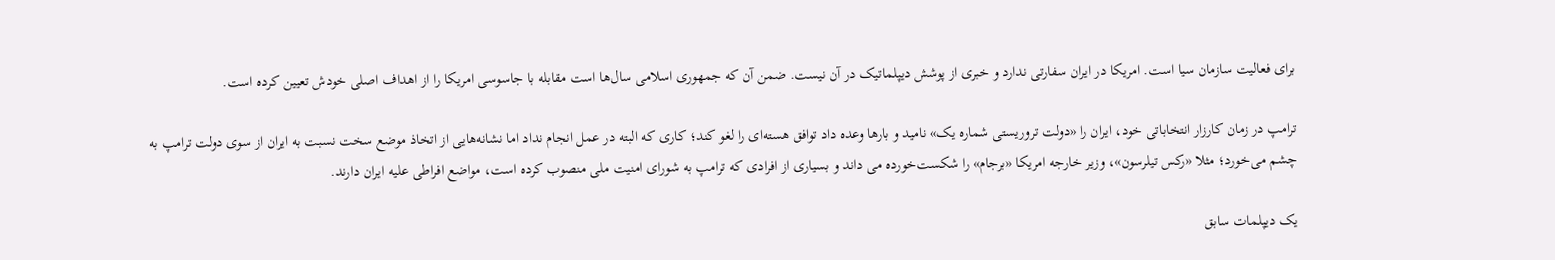برای فعالیت سازمان سیا است. امریکا در ایران سفارتی ندارد و خبری از پوشش دیپلماتیک در آن نیست. ضمن آن که جمهوری اسلامی سال‌ها است مقابله با جاسوسی امریکا را از اهداف اصلی خودش تعیین کرده است.

ترامپ در زمان کارزار انتخاباتی خود، ایران را «دولت تروریستی شماره یک» نامید و بارها وعده داد توافق هسته‌ای را لغو کند؛ کاری که البته در عمل انجام نداد اما نشانه‌هایی از اتخاذ موضع سخت نسبت به ایران از سوی دولت ترامپ به چشم می‌خورد؛ مثلا «رکس تیلرسون»، وزیر خارجه امریکا «برجام» را شکست‌خورده می داند و بسیاری از افرادی که ترامپ به شورای امنیت ملی منصوب کرده است، مواضع افراطی علیه ایران دارند.

یک دیپلمات سابق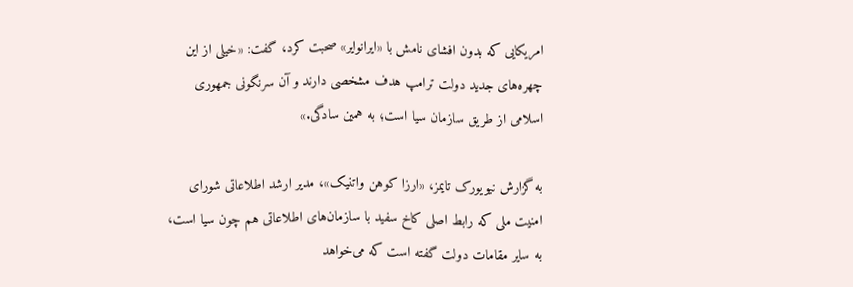امریکایی که بدون افشای نامش با «ایرانوایر» صحبت کرد، گفت: «خیلی از این چهره‌های جدید دولت ترامپ هدف مشخصی دارند و آن سرنگونی جمهوری اسلامی از طریق سازمان سیا است؛ به همین سادگی.»

به گزارش نیویورک تایمز، «ارزا کوهن واتنیک»، مدیر ارشد اطلاعاتی شورای امنیت ملی که رابط اصلی کاخ سفید با سازمان‌های اطلاعاتی هم چون سیا است، به سایر مقامات دولت گفته است که می‌خواهد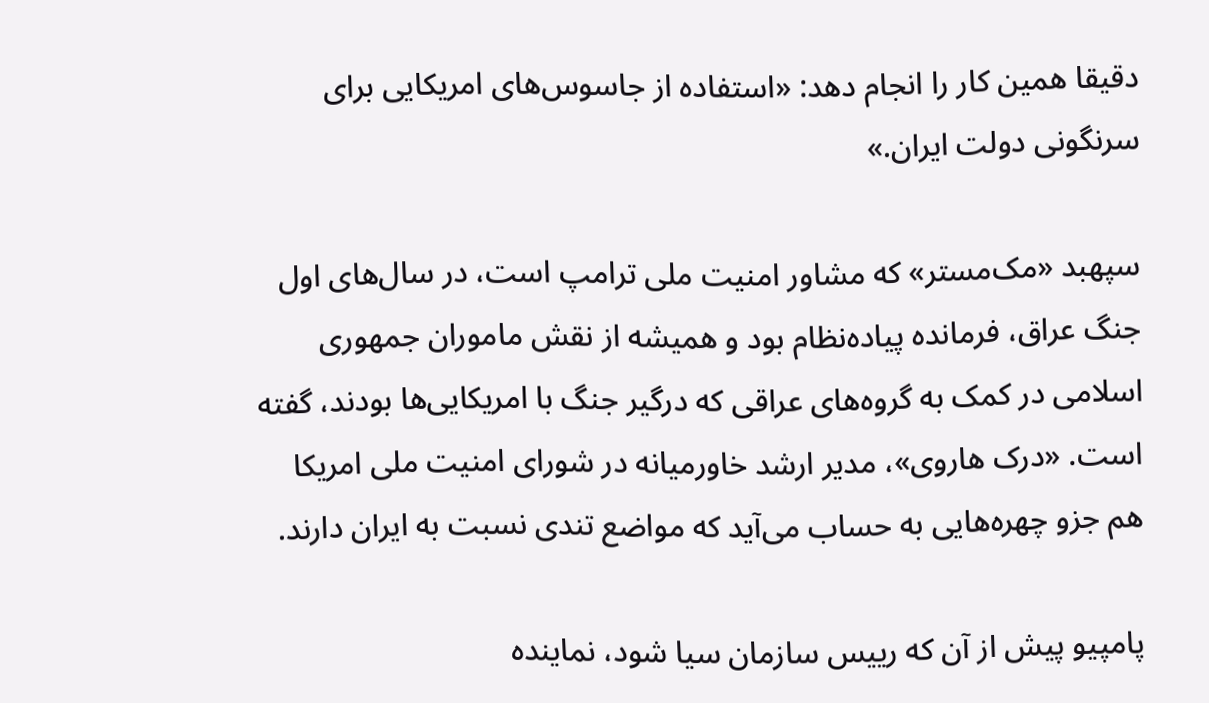دقیقا همین کار را انجام دهد: «استفاده از جاسوس‌های امریکایی برای سرنگونی دولت ایران.»

سپهبد «مک‌مستر» که مشاور امنیت ملی ترامپ است، در سال‌های اول جنگ عراق، فرمانده پیاده‌نظام بود و همیشه از نقش ماموران جمهوری اسلامی در کمک به گروه‌های عراقی که درگیر جنگ با امریکایی‌ها بودند، گفته است. «درک هاروی»، مدیر ارشد خاورمیانه در شورای امنیت ملی امریکا هم جزو چهره‌هایی به حساب می‌آید که مواضع تندی نسبت به ایران دارند.

پامپیو پیش از آن ‌که رییس سازمان سیا شود، نماینده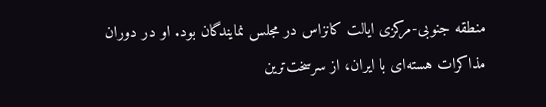منطقه جنوبی-مرکزی ایالت کانزاس در مجلس نمایندگان بود. او در دوران مذاکرات هسته‌ای با ایران، از سرسخت‌ترین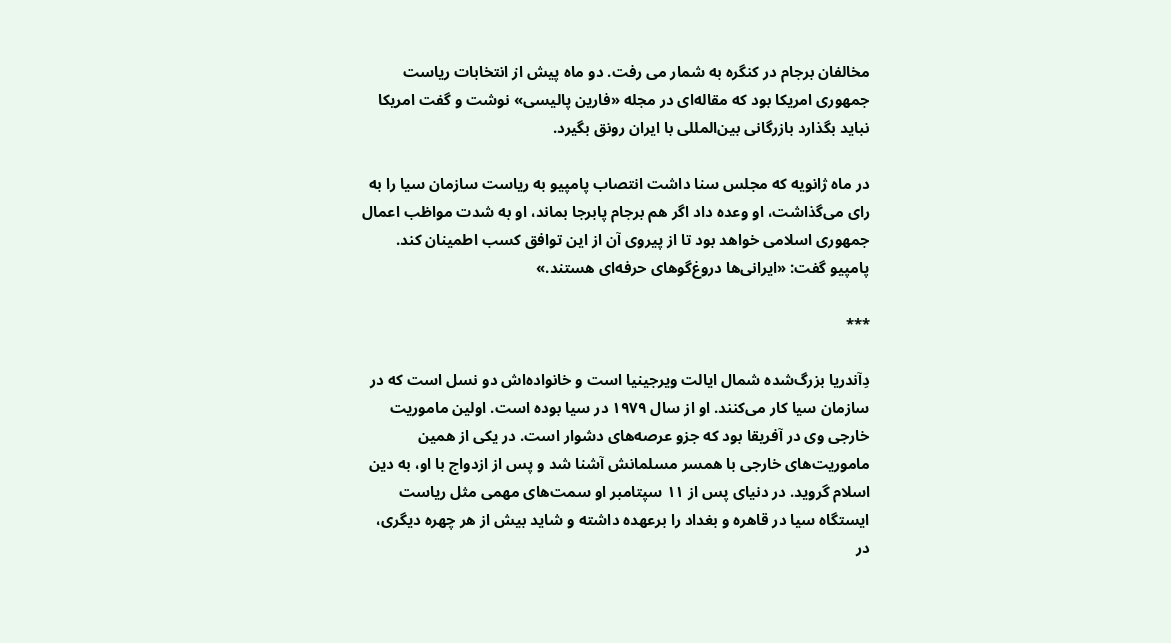مخالفان برجام در کنگره به شمار می رفت. دو ماه پیش از انتخابات ریاست جمهوری امریکا بود که مقاله‌ای در مجله «فارین پالیسی» نوشت و گفت امریکا نباید بگذارد بازرگانی بین‌المللی با ایران رونق بگیرد.

در ماه ژانویه که مجلس سنا داشت انتصاب پامپیو به ریاست سازمان سیا را به رای می‌گذاشت، او وعده داد اگر هم برجام پابرجا بماند، او به شدت مواظب اعمال جمهوری اسلامی خواهد بود تا از پیروی آن از این توافق کسب اطمینان کند. پامپیو گفت: «ایرانی‌ها دروغ‌گوهای حرفه‌ای هستند.»

***

دِآندریا بزرگ‌شده شمال ایالت ویرجینیا است و خانواده‌اش دو نسل است که در سازمان سیا کار می‌کنند. او از سال ۱۹۷۹ در سیا بوده است. اولین ماموریت خارجی‌ وی در آفریقا بود که جزو عرصه‌های دشوار است. در یکی از همین ماموریت‌های خارجی با همسر مسلمانش آشنا شد‌ و پس از ازدواج با او، به دین اسلام گروید. در دنیای پس از ۱۱ سپتامبر او سمت‌های مهمی مثل ریاست ایستگاه سیا در قاهره و بغداد را برعهده داشته و شاید بیش از هر چهره دیگری، در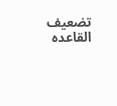تضعیف القاعده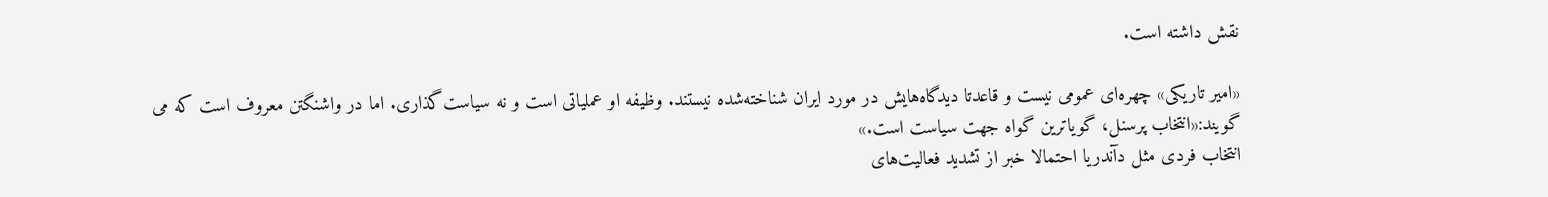نقش داشته است.

«امیر تاریکی» چهره‌ای عمومی نیست و قاعدتا دیدگاه‌هایش در مورد ایران شناخته‌شده نیستند. وظیفه او عملیاتی است و نه سیاست‌گذاری. اما در واشنگتن معروف است که می گویند:«انتخاب پرسنل، گویاترین گواه جهت سیاست‌ است.»
انتخاب فردی مثل دآندریا احتمالا خبر از تشدید فعالیت‌های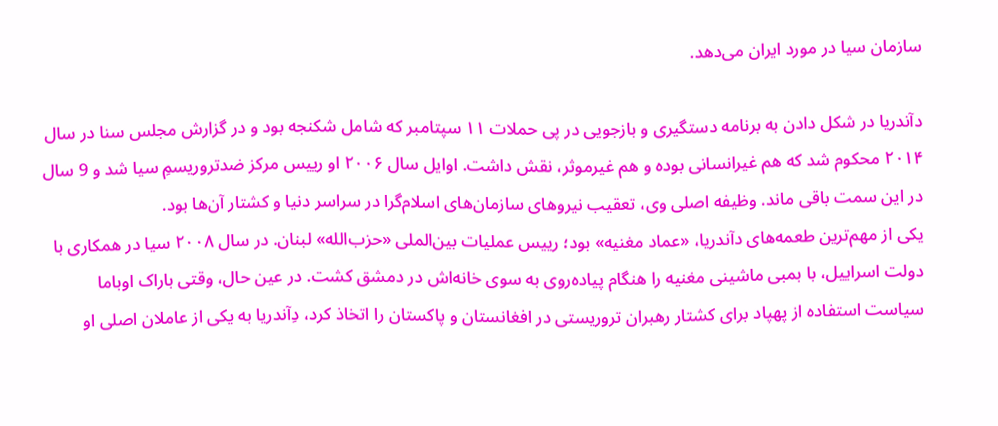سازمان سیا در مورد ایران می‌دهد.

دآندریا در شکل دادن به برنامه دستگیری و بازجویی در پی حملات ۱۱ سپتامبر که شامل شکنجه بود و در گزارش مجلس سنا در سال ۲۰۱۴ محکوم شد که هم غیرانسانی بوده و هم غیرموثر، نقش داشت. اوایل سال ۲۰۰۶ او رییس مرکز ضدتروریسمِ سیا شد و 9 سال در این سمت باقی ماند. وظیفه اصلی وی، تعقیب نیروهای سازمان‌های اسلام‌گرا در سراسر دنیا و کشتار آن‌ها بود.
یکی از مهم‌ترین طعمه‌های دآندریا، «عماد مغنیه» بود؛ رییس عملیات بین‌الملی «حزب‌الله» لبنان. در سال ۲۰۰۸ سیا در همکاری با دولت اسراییل، با بمبی ماشینی مغنیه را هنگام پیاده‌روی به سوی خانه‌اش در دمشق کشت. در عین حال، وقتی باراک اوباما سیاست استفاده از پهپاد برای کشتار رهبران تروریستی در افغانستان و پاکستان را اتخاذ کرد، دِآندریا به یکی از عاملان اصلی او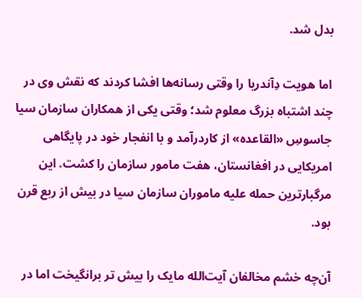بدل شد.

اما هویت دِآندریا را وقتی رسانه‌ها افشا کردند که نقش وی در چند اشتباه بزرگ معلوم شد؛ وقتی یکی از همکاران سازمان سیا جاسوسِ «القاعده» از کاردرآمد و با انفجار خود در پایگاهی امریکایی در افغانستان، هفت مامور سازمان را کشت. این مرگبارترین حمله علیه ماموران سازمان سیا در بیش از ربع قرن بود.

آن‌چه خشم مخالفان آیت‌الله مایک را بیش تر برانگیخت اما در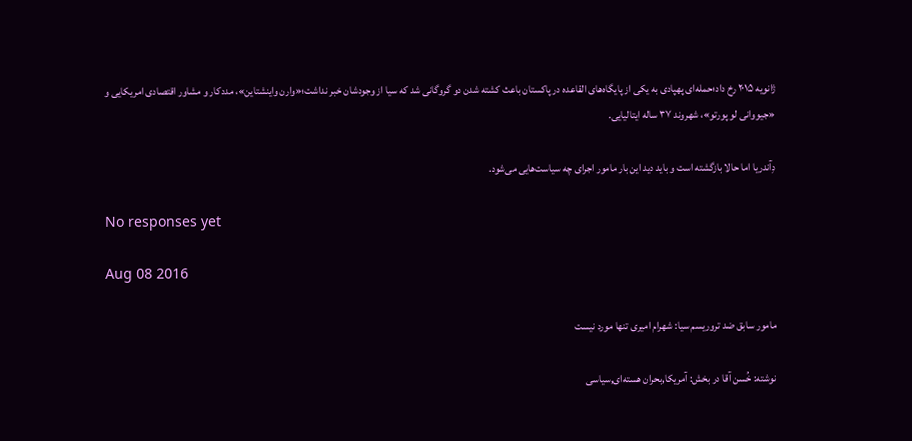ژانویه ۲۰۱۵ رخ داد؛‌حمله‌ای پهپادی به یکی از پایگاه‌های القاعده در پاکستان باعث کشته شدن دو گروگانی شد که سیا از وجودشان خبر نداشت؛«وارن واینشتاین»، مددکار و مشاور اقتصادی امریکایی و «جیووانی لو پورتو»، شهروند ۳۷ ساله ایتالیایی.

دِآندریا اما حالا بازگشته است و باید دید این بار مامور اجرای چه سیاست‌هایی می‌شود.

No responses yet

Aug 08 2016

مامور سابق ضد تروریسم سیا: شهرام امیری تنها مورد نیست

نوشته: خُسن آقا در بخش: آمریکا,بحران هسته‌ای,سیاسی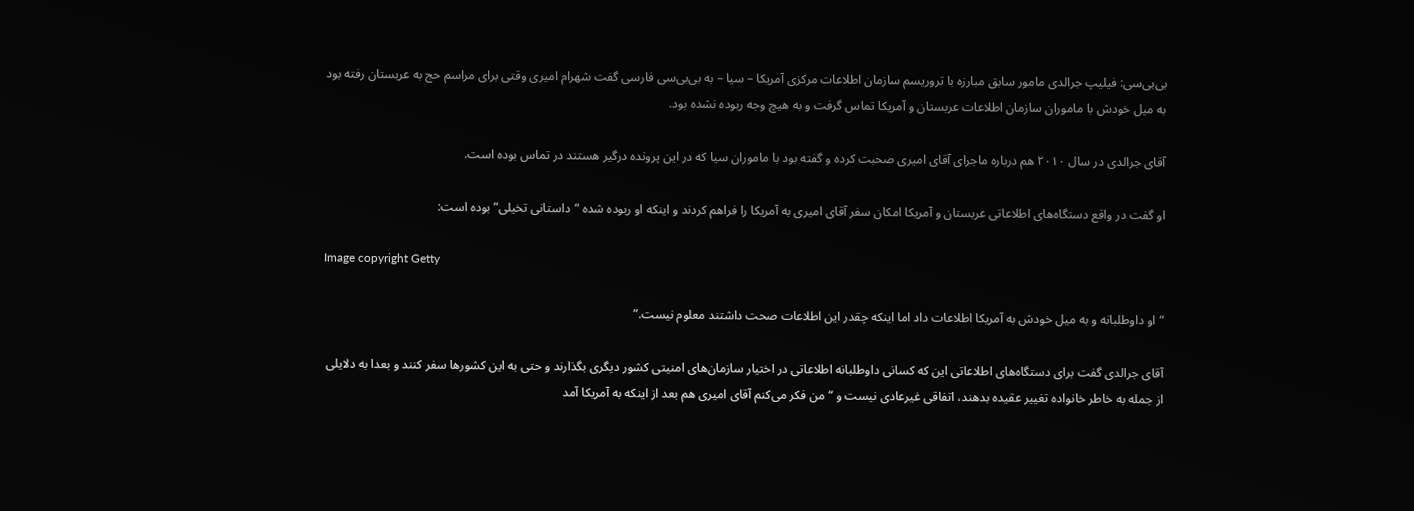بی‌بی‌سی: فیلیپ جرالدی مامور سابق مبارزه با تروریسم سازمان اطلاعات مرکزی آمریکا – سیا – به بی‌بی‌سی فارسی گفت شهرام امیری وقتی برای مراسم حج به عربستان رفته بود به میل خودش با ماموران سازمان اطلاعات عربستان و آمریکا تماس گرفت و به هیچ وجه ربوده نشده بود.

آقای جرالدی در سال ۲۰۱۰ هم درباره ماجرای آقای امیری صحبت کرده و گفته بود با ماموران سیا که در این پرونده درگیر هستند در تماس بوده است.

او گفت در واقع دستگاه‌های اطلاعاتی عربستان و آمریکا امکان سفر آقای امیری به آمریکا را فراهم کردند و اینکه او ربوده شده “داستانی تخیلی” بوده است:

Image copyright Getty

“او داوطلبانه و به میل خودش به آمریکا اطلاعات داد اما اینکه چقدر این اطلاعات صحت داشتند معلوم نیست.”

آقای جرالدی گفت برای دستگاه‌های اطلاعاتی این که کسانی داوطلبانه اطلاعاتی در اختیار سازمان‌های امنیتی کشور دیگری بگذارند و حتی به این کشورها سفر کنند و بعدا به دلایلی از جمله به خاطر خانواده تغییر عقیده بدهند، اتفاقی غیرعادی نیست و “من فکر می‌کنم آقای امیری هم بعد از اینکه به آمریکا آمد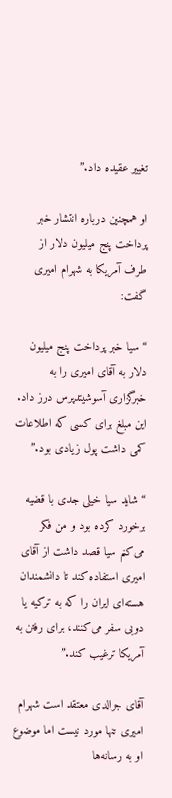تغییر عقیده داد.”

او همچنین درباره انتشار خبر پرداخت پنج میلیون دلار از طرف آمریکا به شهرام امیری گفت:

“سیا خبر پرداخت پنج میلیون دلار به آقای امیری را به خبرگزاری آسوشیتدپرس درز داد. این مبلغ برای کسی که اطلاعات کمی داشت پول زیادی بود.”

“شاید سیا خیلی جدی با قضیه برخورد کرده بود و من فکر می‌کنم سیا قصد داشت از آقای امیری استفاده کند تا دانشمندان هسته‌ای ایران را که به ترکیه یا دوبی سفر می‌کنند، برای رفتن به آمریکا ترغیب کند.”

آقای جرالدی معتقد است شهرام امیری تنها مورد نیست اما موضوع او به رسانه‌ها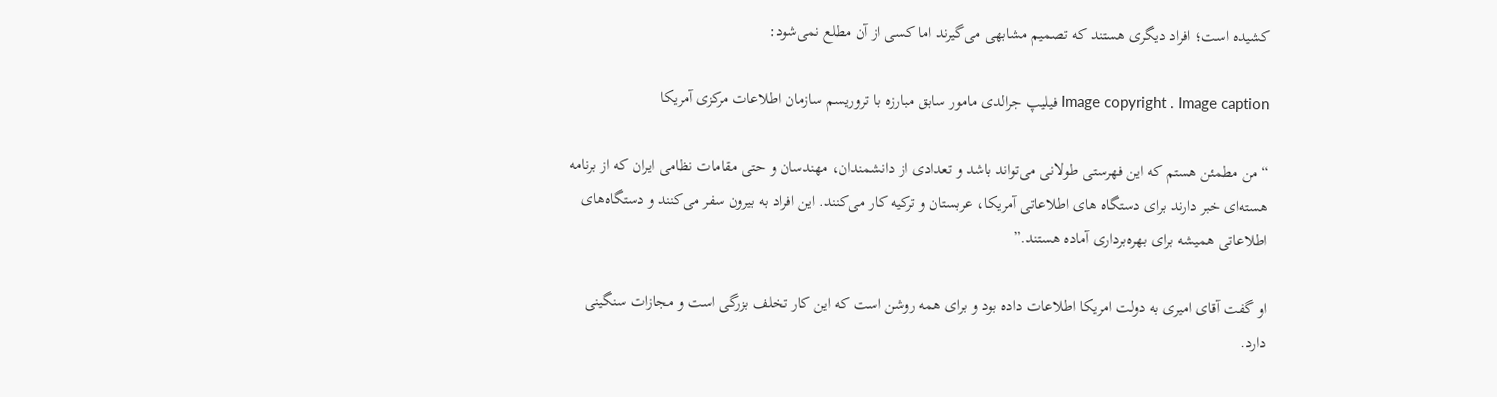کشیده است؛ افراد دیگری هستند که تصمیم مشابهی می‌گیرند اما کسی از آن مطلع نمی‌شود:

Image copyright . Image caption فیلیپ جرالدی مامور سابق مبارزه با تروریسم سازمان اطلاعات مرکزی آمریکا

“من مطمئن هستم که این فهرستی طولانی می‌تواند باشد و تعدادی از دانشمندان، مهندسان و حتی مقامات نظامی ایران که از برنامه هسته‌ای خبر دارند برای دستگاه های اطلاعاتی آمریکا، عربستان و ترکیه کار می‌کنند. این افراد به بیرون سفر می‌کنند و دستگاه‌های اطلاعاتی همیشه برای بهره‌برداری آماده هستند.”

او گفت آقای امیری به دولت امریکا اطلاعات داده بود و برای همه روشن است که این کار تخلف بزرگی است و مجازات سنگینی دارد.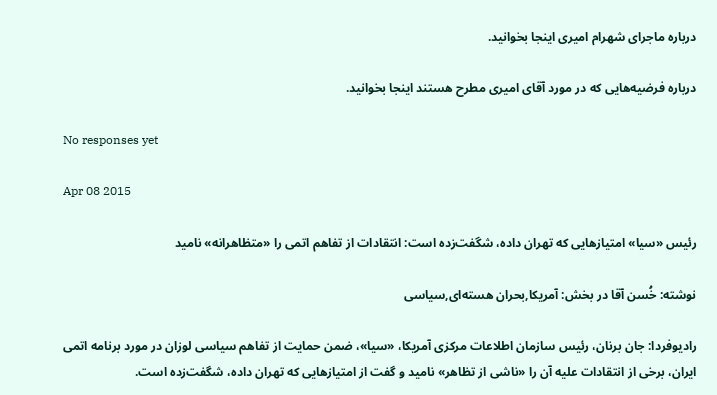درباره ماجرای شهرام امیری اینجا بخوانید.

درباره فرضیه‌هایی که در مورد آقای امیری مطرح هستند اینجا بخوانید.

No responses yet

Apr 08 2015

رئیس «سیا» امتیازهایی که تهران داده، شگفت‌زده است: انتقادات از تفاهم اتمی را «متظاهرانه» نامید

نوشته: خُسن آقا در بخش: آمریکا,بحران هسته‌ای,سیاسی

رادیوفردا: جان برنان، رئیس سازمان اطلاعات مرکزی آمریکا، «سیا»، ضمن حمایت از تفاهم سیاسی لوزان در مورد برنامه اتمی ایران، برخی از انتقادات علیه آن را «ناشی از تظاهر» نامید و گفت از امتیازهایی که تهران داده، شگفت‌زده است.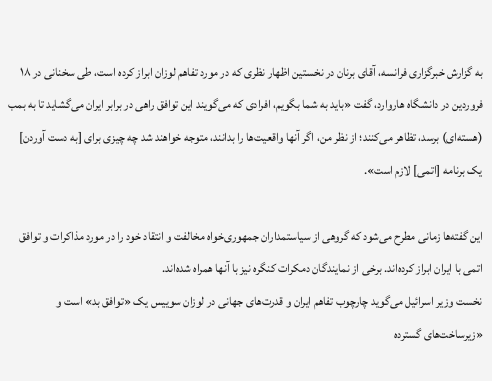به گزارش خبرگزاری فرانسه، آقای برنان در نخستین اظهار نظری که در مورد تفاهم لوزان ابراز کرده است، طی سخنانی در ۱۸ فروردین در دانشگاه هاروارد، گفت «باید به شما بگویم، افرادی که می‌گویند این توافق راهی در برابر ایران می‌گشاید تا به بمب (هسته‌ای) برسد، تظاهر می‌کنند؛ از نظر من، اگر آنها واقعیت‌ها را بدانند، متوجه خواهند شد چه چیزی برای [به دست آوردن] یک برنامه [اتمی] لازم است».

این گفته‌ها زمانی مطرح می‌شود که گروهی از سیاستمداران جمهوری‌خواه مخالفت و انتقاد خود را در مورد مذاکرات و توافق اتمی با ایران ابراز کرده‌اند. برخی از نمایندگان دمکرات کنگره نیز با آنها همراه شده‌اند.
نخست وزير اسرائيل می‌گوید چارچوب تفاهم ايران و قدرت‌های جهانی در لوزان سوييس يک «توافق بد» است و «زيرساخت‌های گسترده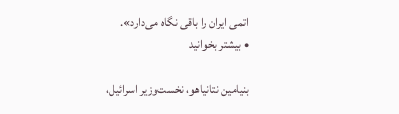اتمی ايران را باقی نگاه می‌دارد».
• بیشتر بخوانید

بنیامین نتانیاهو، نخست‌وزیر اسرائیل،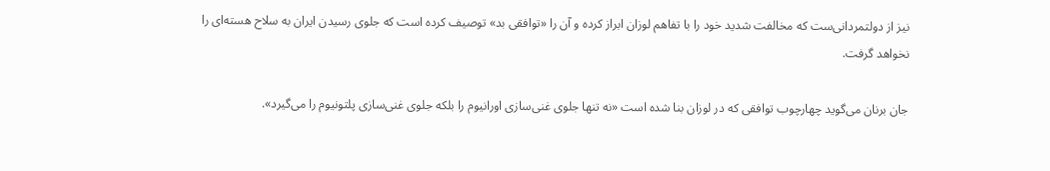نیز از دولتمردانی‌ست که مخالفت شدید خود را با تفاهم لوزان ابراز کرده و آن را «توافقی بد» توصیف کرده است که جلوی رسیدن ایران به سلاح هسته‌ای را نخواهد گرفت.

جان برنان می‌گوید چهارچوب توافقی که در لوزان بنا شده است «نه تنها جلوی غنی‌سازی اورانیوم را بلکه جلوی غنی‌سازی پلتونیوم را می‌گیرد».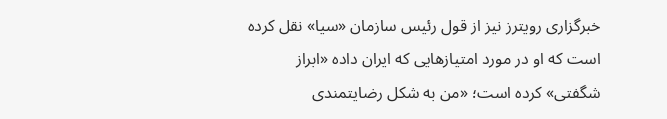خبرگزاری رویترز نیز از قول رئیس سازمان «سیا» نقل کرده است که او در مورد امتیازهایی که ایران داده «ابراز شگفتی» کرده است؛ «من به شکل رضایتمندی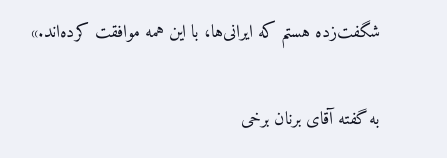شگفت‌زده هستم که ایرانی‌ها، با این همه موافقت کرده‌اند.»

به گفته آقای برنان برخی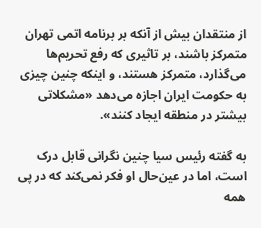از منتقدان بیش از آنکه بر برنامه اتمی تهران متمرکز باشند، بر تاثیری که رفع تحریم‌ها می‌گذارد، متمرکز هستند، و اینکه چنین چیزی به حکومت ایران اجازه می‌دهد «مشکلاتی بیشتر در منطقه ایجاد کنند».

به گفته رئیس سیا چنین نگرانی قابل درک است، اما در عین‌حال او فکر نمی‌کند که در پی همه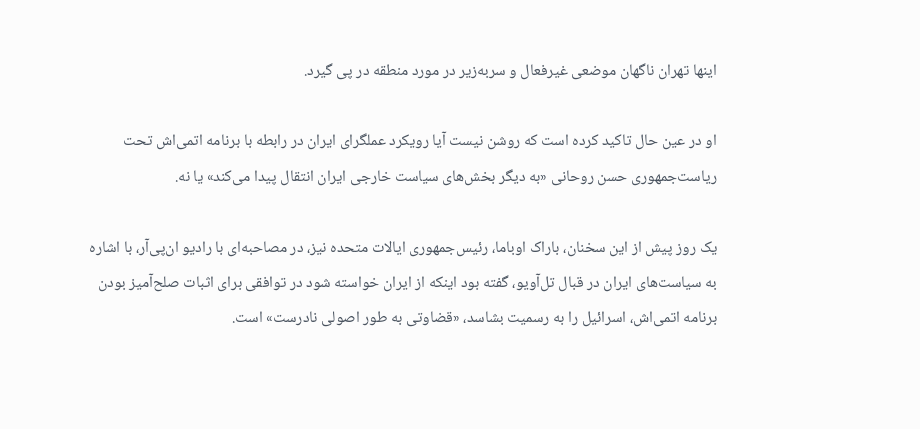اینها تهران ناگهان موضعی غیرفعال و سر‌به‌زیر در مورد منطقه در پی گیرد.

او در عین حال تاکید کرده است که روشن نیست آیا رویکرد عملگرای ایران در رابطه با برنامه اتمی‌اش تحت ریاست‌جمهوری حسن روحانی «به دیگر بخش‌های سیاست خارجی ایران انتقال پیدا می‌کند» یا نه.

یک روز پیش از این سخنان، باراک اوباما، رئیس‌جمهوری ایالات متحده نیز، در مصاحبه‌ای با رادیو ان‌پی‌آر، با اشاره به سیاست‌های ایران در قبال تل‌آویو، گفته بود اینکه از ایران خواسته شود در توافقی برای اثبات صلح‌آمیز بودن برنامه اتمی‌اش، اسرائیل را به رسمیت بشاسد، «قضاوتی به طور اصولی نادرست» است.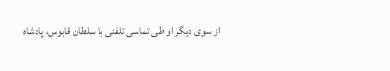از سوی دیگر او طی تماسی تلفنی با سلطان قابوس، پادشاه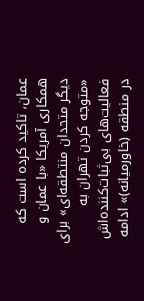عمان، تاکید کرده است که همکاری آمریکا «با عمان و دیگر متحدان منتطقه‌ای» برای «متوجه کردن تهران به فعالیت‌های بی‌ثبات‌کننده‌اش در منطقه (خاورمیانه)» ادامه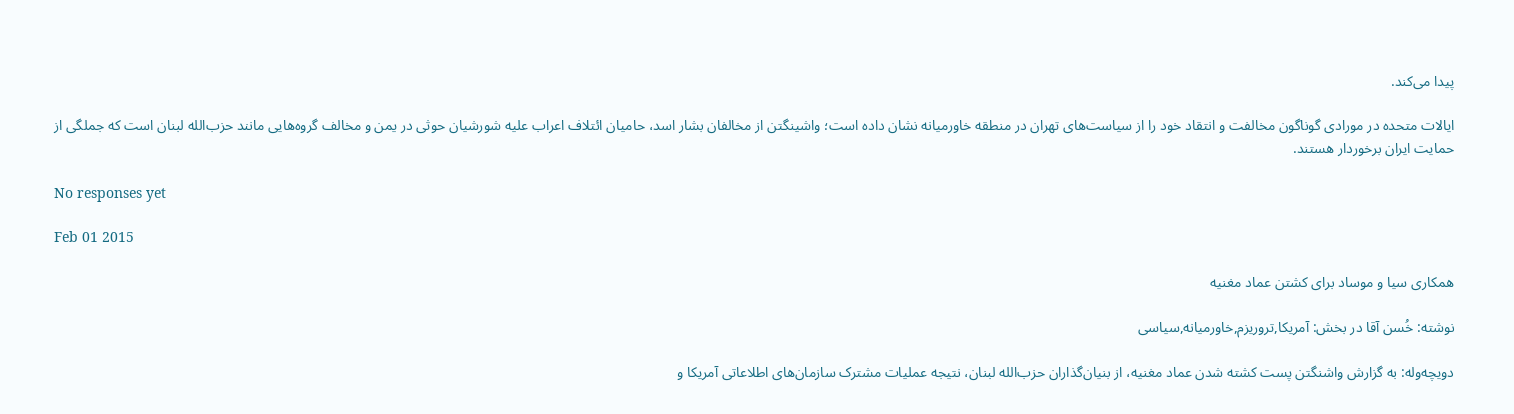پیدا می‌کند.

ایالات متحده در مورادی گوناگون مخالفت و انتقاد خود را از سیاست‌های تهران در منطقه خاورمیانه نشان داده است؛ واشینگتن از مخالفان بشار اسد، حامیان ائتلاف اعراب علیه شورشیان حوثی در یمن و مخالف گروه‌هایی مانند حزب‌الله لبنان است که جملگی از حمایت ایران برخوردار هستند.

No responses yet

Feb 01 2015

همکاری سیا و موساد برای کشتن عماد مغنیه

نوشته: خُسن آقا در بخش: آمریکا,تروریزم,خاورمیانه,سیاسی

دویچه‌وله: به گزارش واشنگتن پست کشته شدن عماد مغنیه، از بنیان‌گذاران حزب‌الله لبنان، نتیجه عملیات مشترک سازمان‌های اطلاعاتی آمریکا و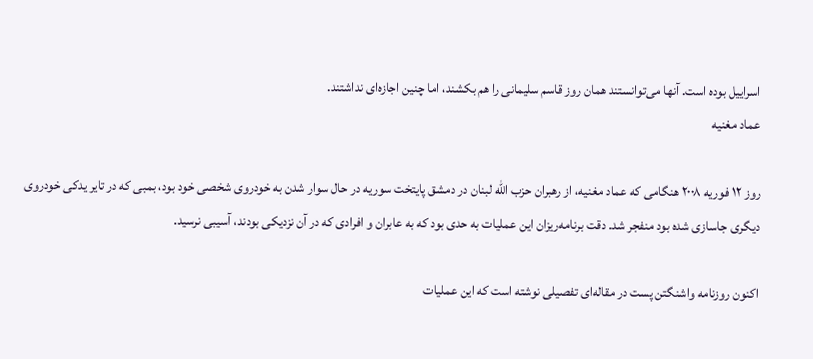اسراییل بوده است. آنها می‌توانستند همان روز قاسم سلیمانی را هم بکشند، اما چنین اجازه‌ای نداشتند.
عماد مغنیه

روز ۱۲ فوریه ۲۰۰۸ هنگامی که عماد مغنیه، از رهبران حزب الله لبنان در دمشق پایتخت سوریه در حال سوار شدن به خودروی شخصی خود بود، بمبی که در تایر یدکی خودروی دیگری جاسازی شده بود منفجر شد. دقت برنامه‌ریزان این عملیات به حدی بود که به عابران و افرادی که در آن نزدیکی بودند، آسیبی نرسید.

اکنون روزنامه واشنگتن پست در مقاله‌ای تفصیلی نوشته است که این عملیات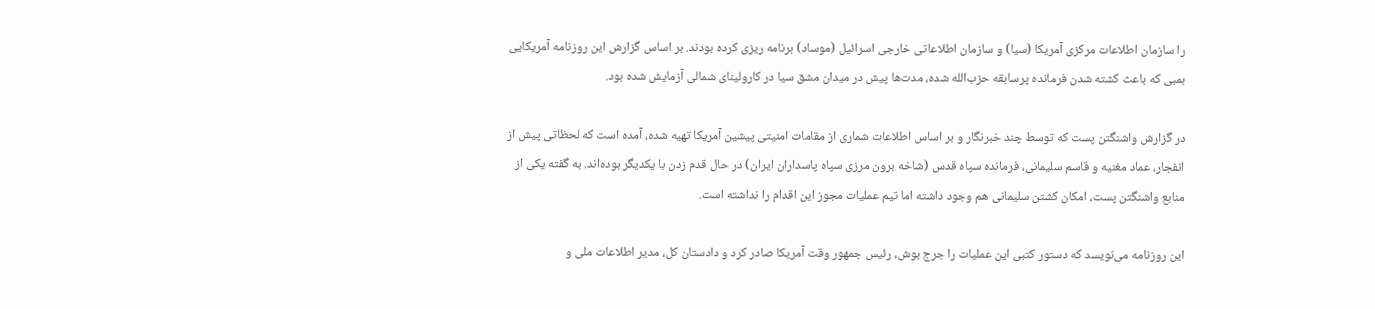را سازمان اطلاعات مرکزی آمریکا (سیا) و سازمان اطلاعاتی خارجی اسرائیل (موساد) برنامه ریزی کرده‌ بودند. بر اساس گزارش این روزنامه آمریکایی بمبی که باعث کشته شدن فرمانده پرسابقه حزب‌الله شده، مدت‌ها پیش در میدان مشق سیا در کارولینای شمالی آزمایش شده بود.

در گزارش واشنگتن پست که توسط چند خبرنگار و بر اساس اطلاعات شماری از مقامات امنیتی پیشین آمریکا تهیه شده، آمده است که لحظاتی پیش از انفجار، عماد مغنیه و قاسم سلیمانی، فرمانده سپاه قدس (شاخه برون مرزی سپاه پاسداران ایران) در حال قدم زدن با یکدیگر بوده‌اند. به گفته یکی از منابع واشنگتن پست، امکان کشتن سلیمانی هم وجود داشته اما تیم عملیات مجوز این اقدام را نداشته است.

این روزنامه می‌نویسد که دستور کتبی این عملیات را جرج بوش، رئیس جمهور وقت آمریکا صادر کرد و دادستان کل، مدیر اطلاعات ملی و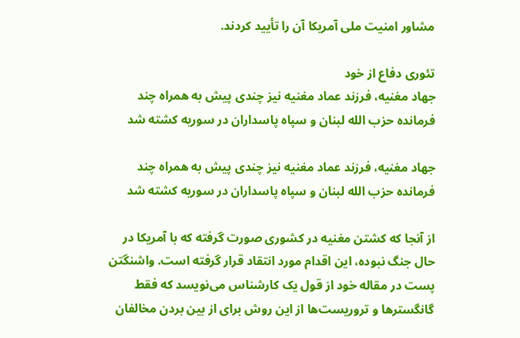مشاور امنیت ملی آمریکا آن را تأیید کردند.

تئوری دفاع از خود
جهاد مغنیه، فرزند عماد مغنیه نیز چندی پیش به همراه چند فرمانده حزب الله لبنان و سپاه پاسداران در سوریه کشته شد

جهاد مغنیه، فرزند عماد مغنیه نیز چندی پیش به همراه چند فرمانده حزب الله لبنان و سپاه پاسداران در سوریه کشته شد

از آنجا که کشتن مغنیه در کشوری صورت گرفته که با آمریکا در حال جنگ نبوده، این اقدام مورد انتقاد قرار گرفته است. واشنگتن پست در مقاله خود از قول یک کارشناس می‌نویسد که فقط گانگسترها و تروریست‌ها از این روش برای از بین بردن مخالفان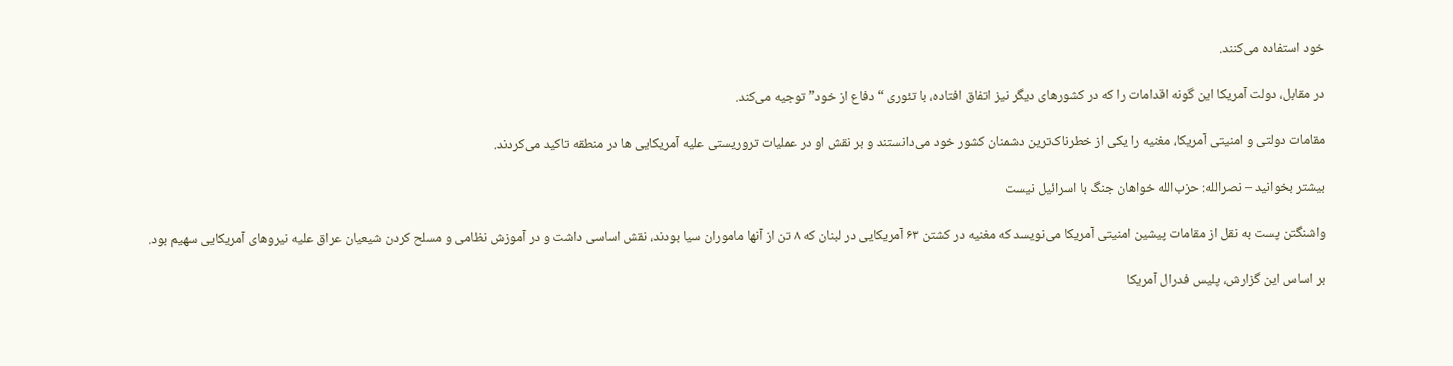خود استفاده می‌کنند.

در مقابل، دولت آمریکا این گونه اقدامات را که در کشورهای دیگر نیز اتفاق افتاده، با تئوری “دفاع از خود” توجیه می‌کند.

مقامات دولتی و امنیتی آمریکا، مغنیه را یکی از خطرناک‌ترین دشمنان کشور خود می‌دانستند و بر نقش او در عملیات تروریستی علیه آمریکایی ها در منطقه تاکید می‌کردند.

بیشتر بخوانید – نصرالله: حزب‌الله خواهان جنگ با اسرائیل نیست

واشنگتن پست به نقل از مقامات پیشین امنیتی آمریکا می‌نویسد که مغنیه در کشتن ۶۳ آمریکایی در لبنان که ۸ تن از آنها ماموران سیا بودند، نقش اساسی داشت و در آموزش نظامی و مسلح کردن شیعیان عراق علیه نیروهای آمریکایی سهیم بود.

بر اساس این گزارش، پلیس فدرال آمریکا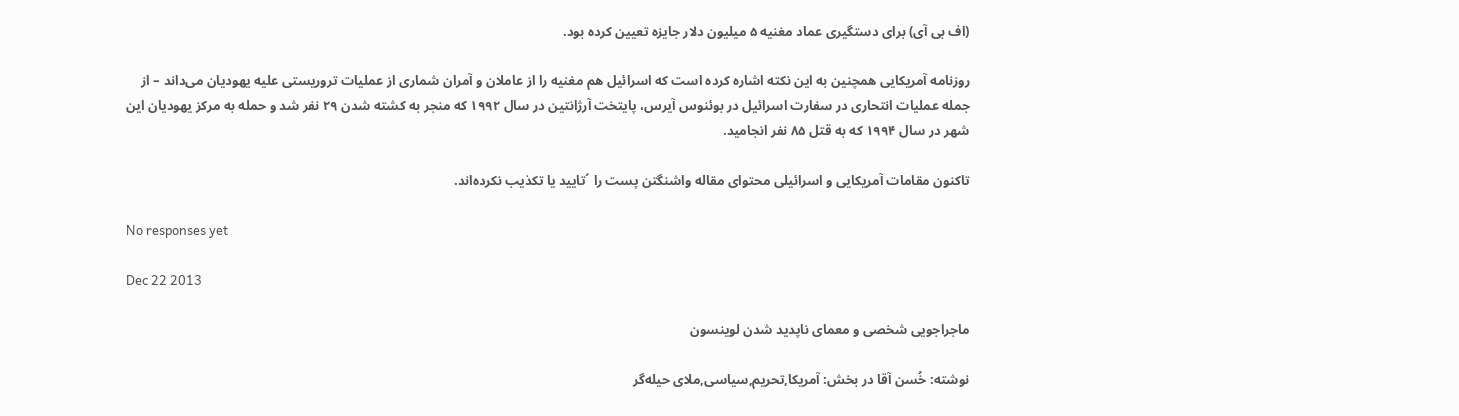(اف بی آی) برای دستگیری عماد مغنیه ۵ میلیون دلار جایزه تعیین کرده بود.

روزنامه آمریکایی همچنین به این نکته اشاره کرده است که اسرائیل هم مغنیه را از عاملان و آمران شماری از عملیات تروریستی علیه یهودیان می‌داند – از جمله عملیات انتحاری در سفارت اسرائیل در بوئنوس آیرس، پایتخت آرژانتین در سال ۱۹۹۲ که منجر به کشته شدن ۲۹ نفر شد و حمله به مرکز یهودیان این شهر در سال ۱۹۹۴ که به قتل ۸۵ نفر انجامید.

تاکنون مقامات آمریکایی و اسرائیلی محتوای مقاله واشنگتن پست را ´تایید یا تکذیب نکرده‌اند.

No responses yet

Dec 22 2013

ماجراجویی شخصی و معمای ناپدید شدن لوینسون

نوشته: خُسن آقا در بخش: آمریکا,تحریم,سیاسی,ملای حیله‌گر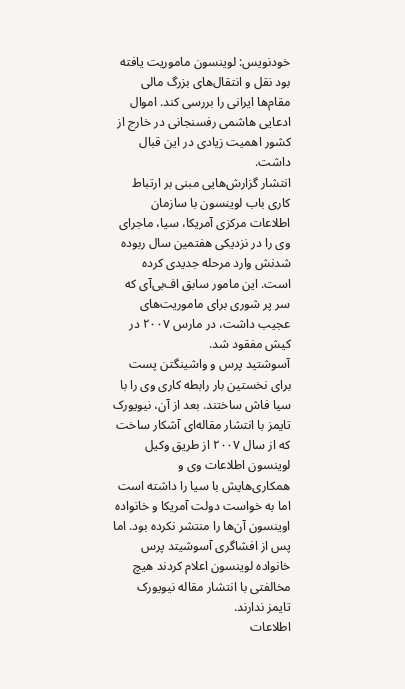خودنویس: لوینسون ماموریت یافته بود نقل و انتقال‌های بزرگ مالی مقام‌ها ایرانی را بررسی کند. اموال ادعایی هاشمی رفسنجانی در خارج از کشور اهمیت زیادی در این قبال داشت.
انتشار گزارش‌هایی مبنی بر ارتباط کاری باب لوینسون با سازمان اطلاعات مرکزی آمریکا، سیا، ماجرای وی را در نزدیکی هفتمین سال ربوده شدنش وارد مرحله جدیدی کرده است. این مامور سابق اف‌بی‌آی که سر پر شوری برای ماموریت‌های عجیب داشت، در مارس ۲۰۰۷ در کیش مفقود شد.
آسوشتید پرس و واشینگتن پست برای نخستین بار رابطه کاری وی را با سیا فاش ساختند. بعد از آن، نیویورک تایمز با انتشار مقاله‌ای آشکار ساخت که از سال ۲۰۰۷ از طریق وکیل لوینسون اطلاعات وی و همکاری‌هایش با سیا را داشته است اما به خواست دولت آمریکا و خانواده اوینسون آن‌ها را منتشر نکرده بود. اما پس از افشاگری آسوشیتد پرس خانواده لوینسون اعلام کردند هیچ مخالفتی با انتشار مقاله نیویورک تایمز ندارند.
اطلاعات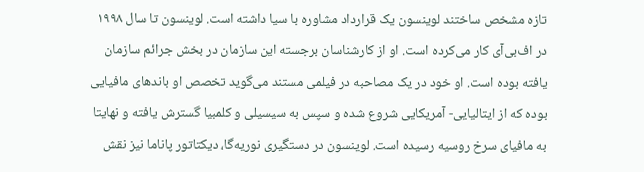تازه مشخص ساختند لوینسون یک قرارداد مشاوره با سیا داشته است. لوینسون تا سال ۱۹۹۸ در اف‌بی‌آی کار می‌کرده است. او از کارشناسان برجسته این سازمان در بخش جرائم سازمان یافته بوده است. او خود در یک مصاحبه در فیلمی مستند می‌گوید تخصص او باند‌های مافیایی بوده که از ایتالیایی- آمریکایی شروع شده و سپس به سیسیلی و کلمبیا گسترش یافته و نهایتا به مافیای سرخ روسیه رسیده است. لوینسون در دستگیری نوریه‌گا، دیکتاتور پاناما نیز نقش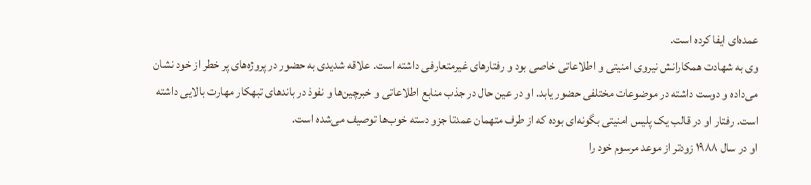عمده‌ای ایفا کرده است.
وی به شهادت همکارانش نیروی امنیتی و اطلاعاتی خاصی بود و رفتار‌های غیرمتعارفی داشته است. علاقه شدیدی به حضور در پروژه‌های پر خطر از خود نشان می‌داده و دوست داشته در موضوعات مختلفی حضور یابد. او در عین حال در جذب منابع اطلاعاتی و خبرچین‌ها و نفوذ در باند‌های تبهکار مهارت بالایی داشته است. رفتار او در قالب یک پلیس امنیتی بگونه‌ای بوده که از طرف متهمان عمدتا جزو دسته خوب‌ها توصیف می‌شده است.
او در سال ۱۹۸۸ زودتر از موعد مرسوم خود را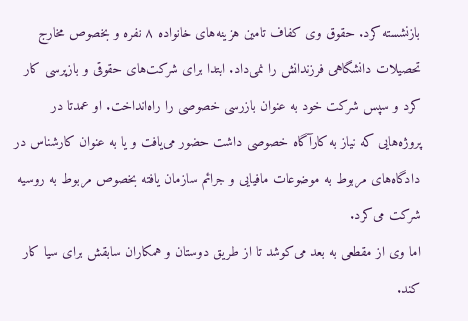بازنشسته کرد. حقوق وی کفاف تامین هزینه‌های خانواده ۸ نفره و بخصوص مخارج تحصیلات دانشگاهی فرزندانش را نمی‌داد. ابتدا برای شرکت‌های حقوقی و بازپرسی کار کرد و سپس شرکت خود به عنوان بازرسی خصوصی را راه‌انداخت. او عمدتا در پروژه‌هایی که نیاز به کارآگاه خصوصی داشت حضور می‌یافت و یا به عنوان کارشناس در دادگاه‌های مربوط به موضوعات مافیایی و جرائم سازمان یافته بخصوص مربوط به روسیه شرکت می‌کرد.
اما وی از مقطعی به بعد می‌کوشد تا از طریق دوستان و همکاران سابقش برای سیا کار کند.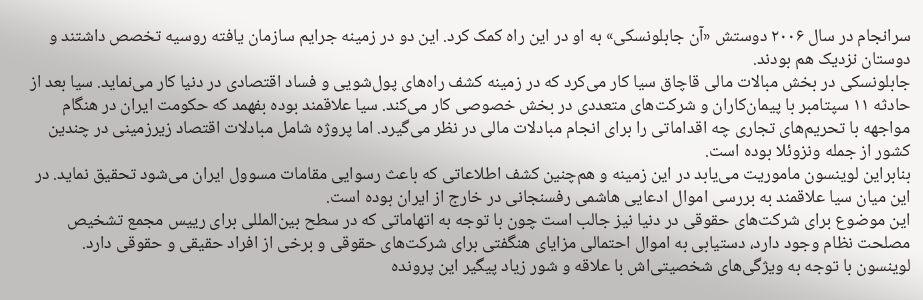سرانجام در سال ۲۰۰۶ دوستش «آن جابلونسکی» به او در این راه کمک کرد. این دو در زمینه جرایم سازمان یافته روسیه تخصص داشتند و دوستان نزدیک هم بودند.
جابلونسکی در بخش مبالات مالی قاچاق سیا کار می‌کرد که در زمینه کشف راه‌های پول‌شویی و فساد اقتصادی در دنیا کار می‌نماید. سیا بعد از حادثه ۱۱ سپتامبر با پیمان‌کاران و شرکت‌های متعددی در بخش خصوصی کار می‌کند. سیا علاقمند بوده بفهمد که حکومت ایران در هنگام مواجهه با تحریم‌های تجاری چه اقداماتی را برای انجام مبادلات مالی در نظر می‌گیرد. اما پروژه شامل مبادلات اقتصاد زیرزمینی در چندین کشور از جمله ونزوئلا بوده است.
بنابراین لوینسون ماموریت می‌یابد در این زمینه و هم‌چنین کشف اطلاعاتی که باعث رسوایی مقامات مسوول ایران می‌شود تحقیق نماید. در این میان سیا علاقمند به بررسی اموال ادعایی هاشمی رفسنجانی در خارج از ایران بوده است.
این موضوع برای شرکت‌های حقوقی در دنیا نیز جالب است چون با توجه به اتهاماتی که در سطح بین‌المللی برای رییس مجمع تشخیص مصلحت نظام وجود دارد، دستیابی به اموال احتمالی مزایای هنگفتی برای شرکت‌های حقوقی و برخی از افراد حقیقی و حقوقی دارد.
لوینسون با توجه به ویژگی‌های شخصیتی‌اش با علاقه و شور زیاد پیگیر این پرونده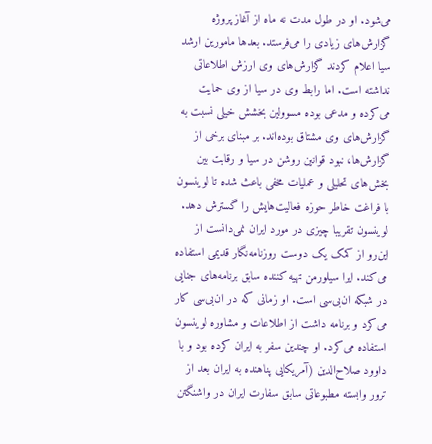می‌شود. او در طول مدت نه ماه از آغاز پروژه گزارش‌های زیادی را می‌فرستد. بعد‌ها مامورین ارشد سیا اعلام کردند گزارش‌های وی ارزش اطلاعاتی نداشته است. اما رابط وی در سیا از وی حمایت می‌کرده و مدعی بوده مسوولین بخشش خیلی نسبت به گزارش‌های وی مشتاق بوده‌اند. بر مبنای برخی از گزارش‌ها، نبود قوانین روشن در سیا و رقابت بین بخش‌های تحلیلی و عملیات مخفی باعث شده تا لوینسون با فراغت خاطر حوزه فعالیت‌هایش را گسترش دهد.
لوینسون تقریبا چیزی در مورد ایران نمی‌دانست از این‌رو از کمک یک دوست روزنامه‌نگار قدیمی استفاده می‌کند. ایرا سیلورمن تهیه کننده سابق برنامه‌های جنایی در شبکه ان‌بی‌سی است. او زمانی که در ان‌بی‌سی کار می‌کرد و برنامه داشت از اطلاعات و مشاوره لوینسون استفاده می‌کرد. او چندین سفر به ایران کرده بود و با داوود صلاح‌الدین (آمریکایی پناهنده به ایران بعد از ترور وابسته مطبوعاتی سابق سفارت ایران در واشنگتن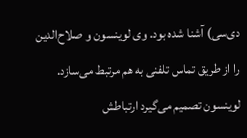دی‌سی) آشنا شده بود. وی لوینسون و صلاح‌الدین را از طریق تماس تلفنی به هم مرتبط می‌سازد. لوینسون تصمیم می‌گیرد ارتباطش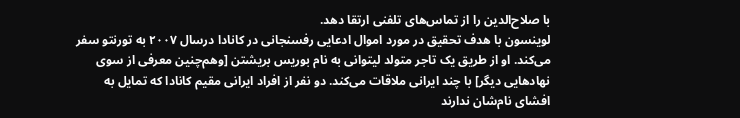با صلاح‌الدین را از تماس‌های تلفنی ارتقا دهد.
لوینسون با هدف تحقیق در مورد اموال ادعایی رفسنجانی در کانادا درسال ۲۰۰۷ به تورنتو سفر می‌کند. او از طریق یک تاجر متولد لیتوانی به نام بوریس بریشتن [وهم‌چنین معرفی از سوی نهادهایی دیگر] با چند ایرانی ملاقات می‌کند. دو نفر از افراد ایرانی مقیم کانادا که تمایل به افشای نام‌شان ندارند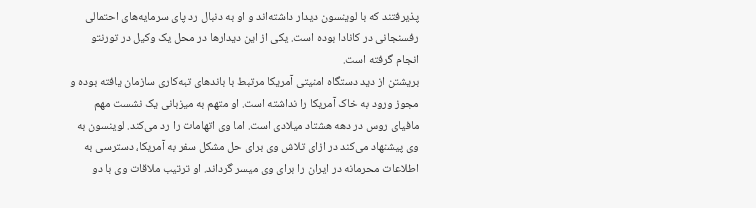پذیرفتند که با لوینسون دیدار داشته‌اند و او به دنبال رد پای سرمایه‌های احتمالی رفسنجانی در کانادا بوده است. یکی از این دیدارها در محل یک وکیل در تورنتو انجام گرفته است.
بریشتن از دید دستگاه امنیتی آمریکا مرتبط با باند‌های تبه‌کاری سازمان یافته بوده و مجوز ورود به خاک آمریکا را نداشته است. او متهم به میزبانی یک نشست مهم مافیای روس در دهه هشتاد میلادی است. اما وی اتهامات را رد می‌کند. لوینسون به وی پیشنهاد می‌کند در ازای تلاش وی برای حل مشکل سفر به آمریکا، دسترسی به اطلاعات محرمانه در ایران را برای وی میسر گرداند. او ترتیب ملاقات وی با دو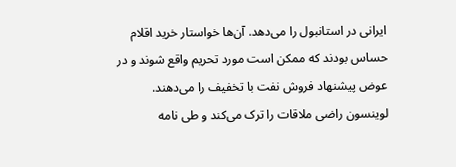ایرانی در استانبول را می‌دهد. آن‌ها خواستار خرید اقلام حساس بودند که ممکن است مورد تحریم واقع شوند و در عوض پیشنهاد فروش نفت با تخفیف را می‌دهند.
لوینسون راضی ملاقات را ترک می‌کند و طی نامه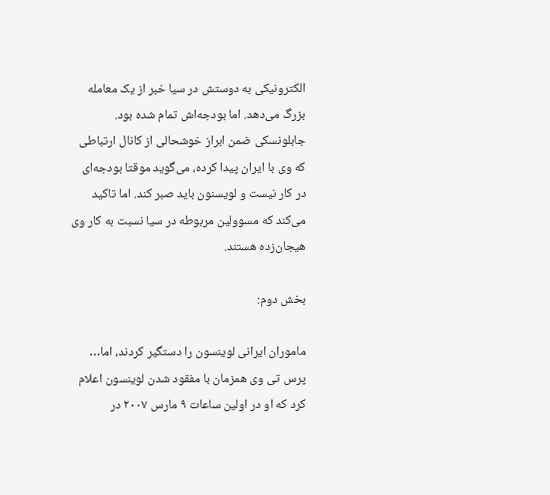الکترونیکی به دوستش در سیا خبر از یک معامله بزرگ می‌دهد. اما بودجه‌اش تمام شده بود. جابلونسکی ضمن ابراز خوشحالی از کانال ارتباطی که وی با ایران پیدا کرده، می‌گوید موقتا بودجه‌ای در کار نیست و لویسنون باید صبر کند. اما تاکید می‌کند که مسوولین مربوطه در سیا نسبت به کار وی هیجان‌زده هستند.

بخش دوم:

ماموران ایرانی لوینسون را دستگیر کردند، اما…
پرس تی وی همزمان با مفقود شدن لوینسون اعلام کرد که او در اولین ساعات ۹ مارس ۲۰۰۷ در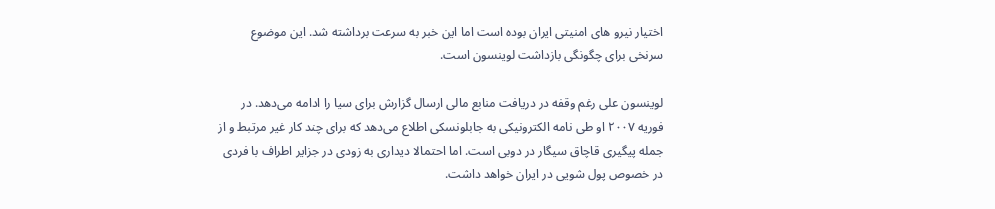اختیار نیرو های امنیتی ایران بوده است اما این خبر به سرعت برداشته شد. این موضوع سرنخی برای چگونگی بازداشت لوینسون است.

لوینسون علی رغم وقفه در دریافت منابع مالی ارسال گزارش برای سیا را ادامه می‌دهد. در فوریه ۲۰۰۷ او طی نامه الکترونیکی به جابلونسکی اطلاع می‌دهد که برای چند کار غیر مرتبط و از جمله پیگیری قاچاق سیگار در دوبی است. اما احتمالا دیداری به زودی در جزایر اطراف با فردی در خصوص پول شویی در ایران خواهد داشت.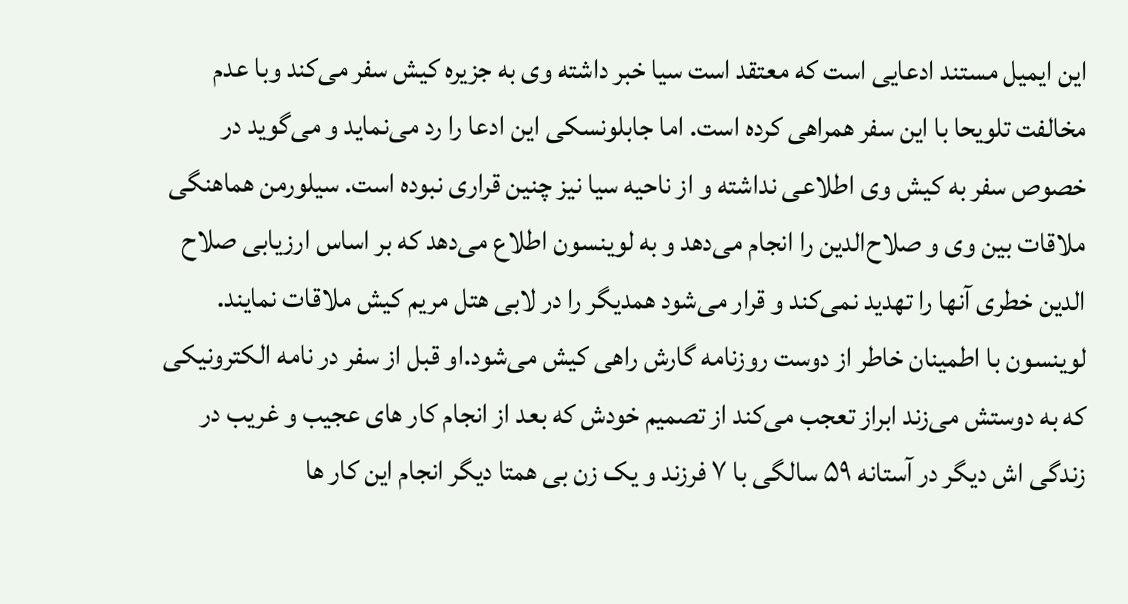این ایمیل مستند ادعایی است که معتقد است سیا خبر داشته وی به جزیره کیش سفر می‌کند وبا عدم مخالفت تلویحا با این سفر همراهی کرده است. اما جابلونسکی این ادعا را رد می‌نماید و می‌گوید در خصوص سفر به کیش وی اطلاعی نداشته و از ناحیه سیا نیز چنین قراری نبوده است. سیلورمن هماهنگی ملاقات بین وی و صلاح‌الدین را انجام می‌دهد و به لوینسون اطلاع می‌دهد که بر اساس ارزیابی صلاح الدین خطری آنها را تهدید نمی‌کند و قرار می‌شود همدیگر را در لابی هتل مریم کیش ملاقات نمایند. لوینسون با اطمینان خاطر از دوست روزنامه گارش راهی کیش می‌شود.او قبل از سفر در نامه الکترونیکی که به دوستش می‌زند ابراز تعجب می‌کند از تصمیم خودش که بعد از انجام کار های عجیب و غریب در زندگی اش دیگر در آستانه ۵۹ سالگی با ۷ فرزند و یک زن بی همتا دیگر انجام این کار ها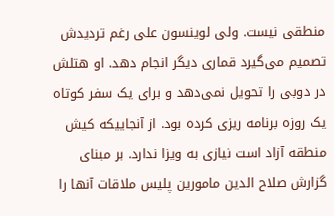منطقی نیست. ولی لوینسون علی رغم تردیدش تصمیم می‌گیرد قماری دیگر انجام دهد. او هتلش در دوبی را تحویل نمی‌دهد و برای یک سفر کوتاه یک روزه برنامه ریزی کرده بود. از آنجاییکه کیش منطقه آزاد است نیازی به ویزا ندارد. بر مبنای گزارش صلاح الدین مامورین پلیس ملاقات آنها را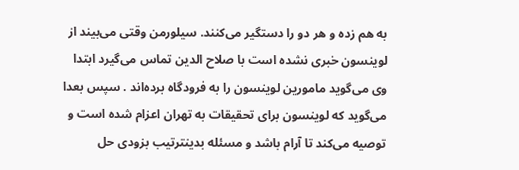به هم زده و هر دو را دستگیر می‌کنند. سیلورمن وقتی می‌بیند از لوینسون خبری نشده است با صلاح الدین تماس می‌گیرد ابتدا وی می‌گوید مامورین لوینسون را به فرودگاه برده‌اند . سپس بعدا می‌گوید که لوینسون برای تحقیقات به تهران اعزام شده است و توصیه می‌کند تا آرام باشد و مسئله بدینترتیب بزودی حل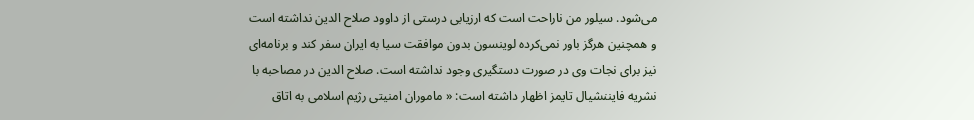می‌شود. سیلور من ناراحت است که ارزیابی درستی از داوود صلاح الدین نداشته است و همچنین هرگز باور نمی‌کرده لوینسون بدون موافقت سیا به ایران سفر کند و برنامه‌ای نیز برای نجات وی در صورت دستگیری وجود نداشته است. صلاح الدین در مصاحبه با نشریه فایننشیال تایمز اظهار داشته است: « ماموران امنيتی رژيم اسلامی به اتاق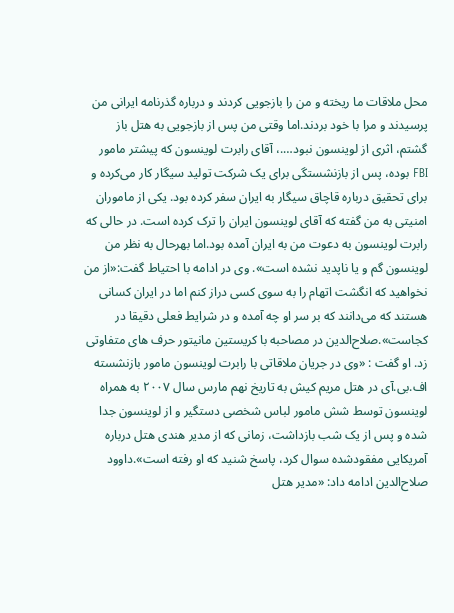محل ملاقات ما ریخته و من را بازجویی کردند و درباره گذرنامه ایرانی من پرسیدند و مرا با خود بردند.اما وقتی من پس از بازجویی به هتل باز گشتم، اثری از لوینسون نبود….، آقای رابرت لوینسون که پیشتر مامور FBI بوده، پس از بازنشستگی برای یک شرکت توليد سیگار کار می‌کرده و برای تحقیق درباره قاچاق سیگار به ایران سفر کرده بود. یکی از ماموران امنيتی به من گفته که آقای لوینسون ایران را ترک کرده است. در حالی که رابرت لوینسون به دعوت من به ایران آمده بود.اما بهرحال به نظر من لوینسون گم و یا ناپدید نشده است». وی در ادامه با احتياط گفت:«از من نخواهید که انگشت اتهام را به سوی کسی دراز کنم اما در ايران کسانی هستند که می‌دانند که بر سر او چه آمده و در شرايط فعلی دقیقا در کجاست».صلاح‌الدین در مصاحبه با کریستین مانیتور حرف های متفاوتی زد. او گفت : «وی در جریان ملاقاتی با رابرت لوینسون مامور بازنشسته اف.بی.آی در هتل مریم کیش به تاریخ نهم مارس سال ۲۰۰۷ به همراه لوینسون توسط شش مامور لباس شخصی دستگیر و از لوینسون جدا شده و پس از یک شب بازداشت، زمانی که از مدیر هندی هتل درباره آمریکایی مفقودشده سوال کرد، پاسخ شنید که او رفته است».داوود صلاح‌الدین ادامه داد: «مدیر هتل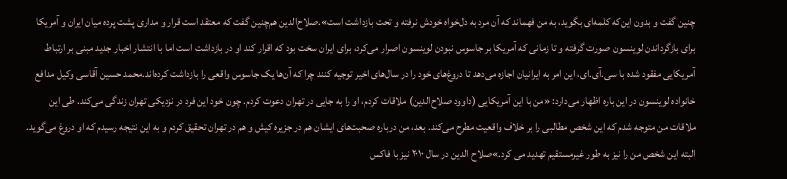چنین گفت و بدون این‌که کلمه‌ای بگوید، به من فهماند که آن مرد به دل‌خواه خودش نرفته و تحت بازداشت است».صلاح‌الدین هم‌چنین گفت که معتقد است قرار و مداری پشت پرده میان ایران و آمریکا برای بازگرداندن لوینسون صورت گرفته و تا زمانی که آمریکا بر جاسوس نبودن لوینسون اصرار می‌کرد، برای ایران سخت بود که اقرار کند او در بازداشت است اما با انتشار اخبار جدید مبنی بر ارتباط آمریکایی مفقود شده با سی.آی.ای، این امر به ایرانیان اجازه می‌دهد تا دروغ‌های خود را در سال‌های اخیر توجیه کنند چرا که آن‌ها یک جاسوس واقعی را بازداشت کرده‌اند.محمد حسین آقاسی وکیل مدافع خانواده لوینسون در این باره اظهار می‌دارد: «من با اين آمريکايی (داوود صلاح‌الدین) ملاقات کردم، او را به جايی در تهران دعوت کردم. چون خود اين فرد در نزديکی تهران زندگی می‌کند. طی اين ملاقات من متوجه شدم که اين شخص مطالبی را بر خلاف واقعيت مطرح می‌کند. بعد، من درباره صحبت‌های ايشان هم در جزيره کيش و هم در تهران تحقيق کردم و به اين نتيجه رسيدم که او دروغ می‌گويد. البته اين شخص من را نيز به طور غيرمستقيم تهديد می ‌کرد.»صلاح الدین در سال ۲۰۱۰ نیز با فاکس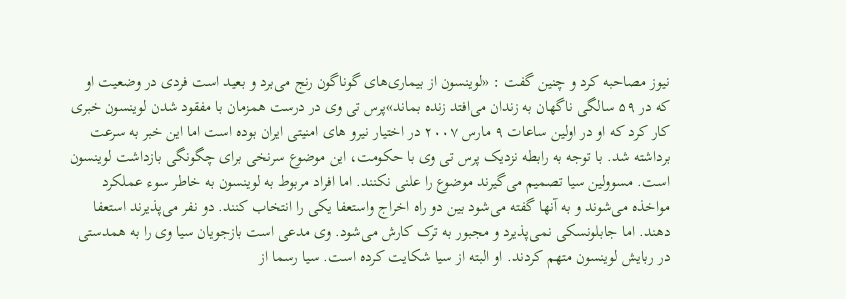نیوز مصاحبه کرد و چنین گفت : «لوینسون از بیماری‌های گوناگون رنج می‌برد و بعید است فردی در وضعیت او که در ۵۹ سالگی ناگهان به زندان می‌افتد زنده بماند»پرس تی وی در درست همزمان با مفقود شدن لوینسون خبری کار کرد که او در اولین ساعات ۹ مارس ۲۰۰۷ در اختیار نیرو های امنیتی ایران بوده است اما این خبر به سرعت برداشته شد. با توجه به رابطه نزدیک پرس تی وی با حکومت، این موضوع سرنخی برای چگونگی بازداشت لوینسون است. مسوولین سیا تصمیم می‌گیرند موضوع را علنی نکنند. اما افراد مربوط به لوینسون به خاطر سوء عملکرد مواخذه می‌شوند و به آنها گفته می‌شود بین دو راه اخراج واستعفا یکی را انتخاب کنند. دو نفر می‌پذیرند استعفا دهند. اما جابلونسکی نمی‌پذیرد و مجبور به ترک کارش می‌شود. وی مدعی است بازجویان سیا وی را به همدستی در ربایش لوینسون متهم کردند. او البته از سیا شکایت کرده است. سیا رسما از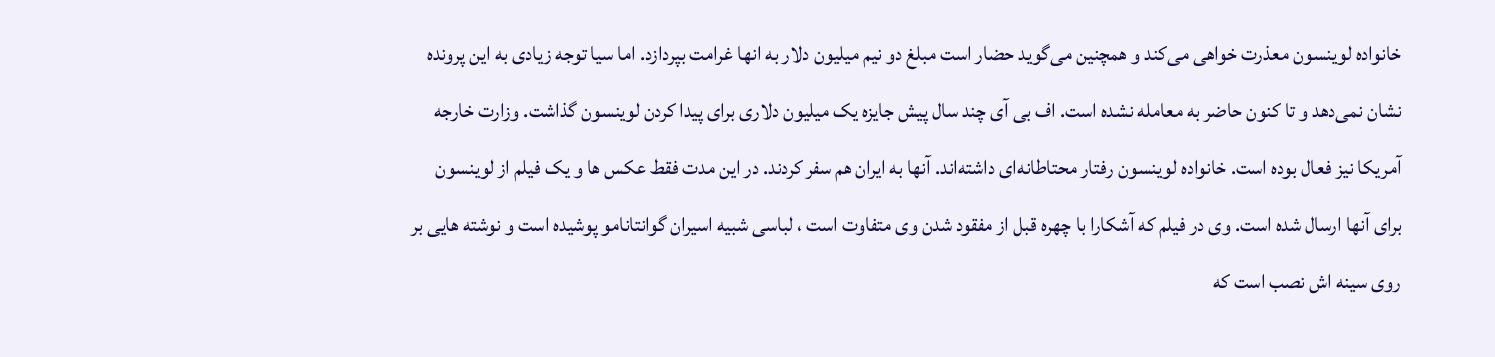خانواده لوینسون معذرت خواهی می‌کند و همچنین می‌گوید حضار است مبلغ دو نیم میلیون دلار به انها غرامت بپردازد. اما سیا توجه زیادی به این پرونده نشان نمی‌دهد و تا کنون حاضر به معامله نشده است. اف بی آی چند سال پیش جایزه یک میلیون دلاری برای پیدا کردن لوینسون گذاشت. وزارت خارجه آمریکا نیز فعال بوده است. خانواده لوینسون رفتار محتاطانه‌ای داشته‌اند. آنها به ایران هم سفر کردند. در این مدت فقط عکس ها و یک فیلم از لوینسون برای آنها ارسال شده است. وی در فیلم که آشکارا با چهره قبل از مفقود شدن وی متفاوت است ، لباسی شبیه اسیران گوانتانامو پوشیده است و نوشته هایی بر روی سینه اش نصب است که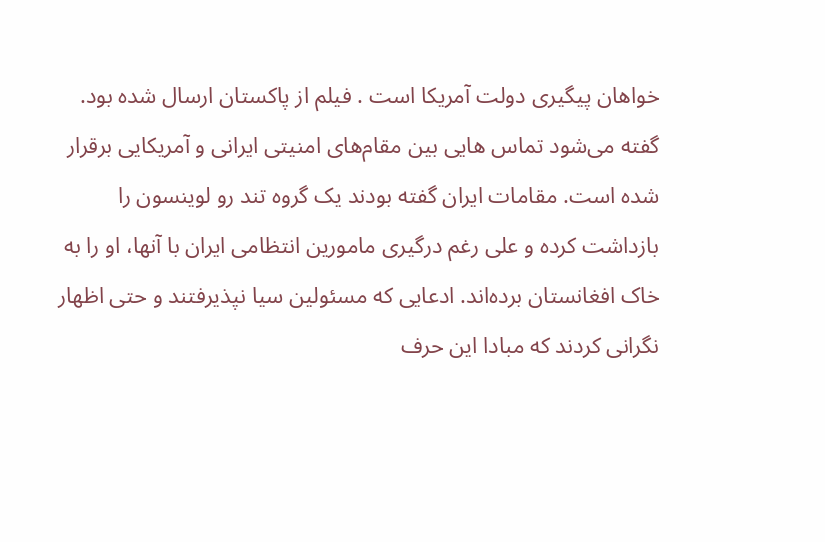خواهان پیگیری دولت آمریکا است . فیلم از پاکستان ارسال شده بود. گفته می‌شود تماس هایی بین مقام‌های امنیتی ایرانی و آمریکایی برقرار شده است. مقامات ایران گفته بودند یک گروه تند رو لوینسون را بازداشت کرده و علی رغم درگیری مامورین انتظامی ایران با آنها، او را به خاک افغانستان برده‌اند. ادعایی که مسئولین سیا نپذیرفتند و حتی اظهار نگرانی کردند که مبادا این حرف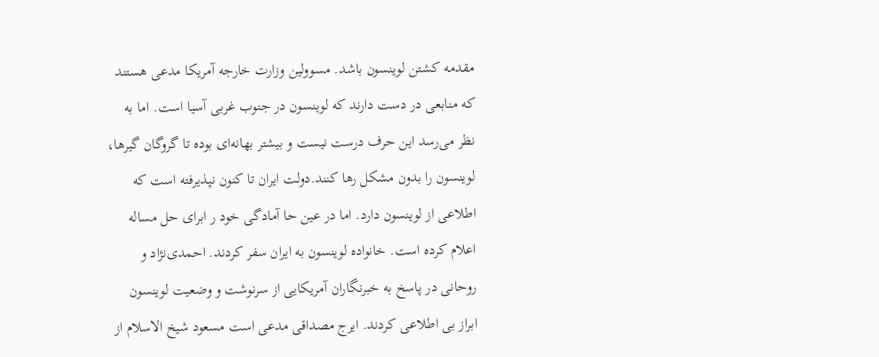مقدمه کشتن لوینسون باشد. مسوولین وزارت خارجه آمریکا مدعی هستند که منابعی در دست دارند که لوینسون در جنوب غربی آسیا است. اما به نظر می‌رسد این حرف درست نیست و بیشتر بهانه‌ای بوده تا گروگان گیرها، لوینسون را بدون مشکل رها کنند.دولت ایران تا کنون نپذیرفته است که اطلاعی از لوینسون دارد. اما در عین حا آمادگی خود ر ابرای حل مساله اعلام کرده است. خانواده لوینسون به ایران سفر کردند. احمدی‌نژاد و روحانی در پاسخ به خبرنگاران آمریکایی از سرنوشت و وضعیت لوینسون ابراز بی اطلاعی کردند. ایرج مصداقی مدعی است مسعود شیخ الاسلام از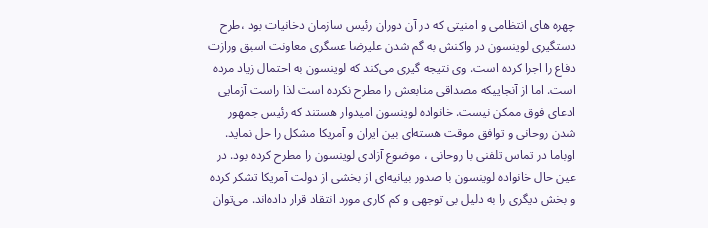چهره های انتظامی و امنیتی که در آن دوران رئیس سازمان دخانیات بود ،طرح دستگیری لوینسون در واکنش به گم شدن علیرضا عسگری معاونت اسبق ورازت دفاع را اجرا کرده است. وی نتیجه گیری می‌کند که لوینسون به احتمال زیاد مرده است. اما از آنجاییکه مصداقی منابعش را مطرح نکرده است لذا راست آزمایی ادعای فوق ممکن نیست. خانواده لوینسون امیدوار هستند که رئیس جمهور شدن روحانی و توافق موقت هسته‌ای بین ایران و آمریکا مشکل را حل نماید. اوباما در تماس تلفنی با روحانی ، موضوع آزادی لوینسون را مطرح کرده بود. در عین حال خانواده لوینسون با صدور بیانیه‌ای از بخشی از دولت آمریکا تشکر کرده و بخش دیگری را به دلیل بی توجهی و کم کاری مورد انتقاد قرار داده‌اند. می‌توان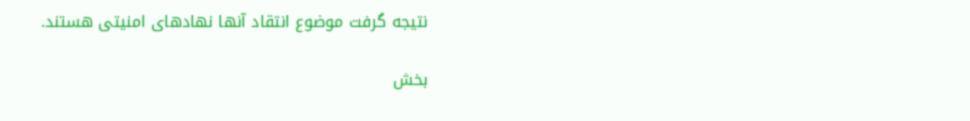نتیجه گرفت موضوع انتقاد آنها نهادهای امنیتی هستند.

بخش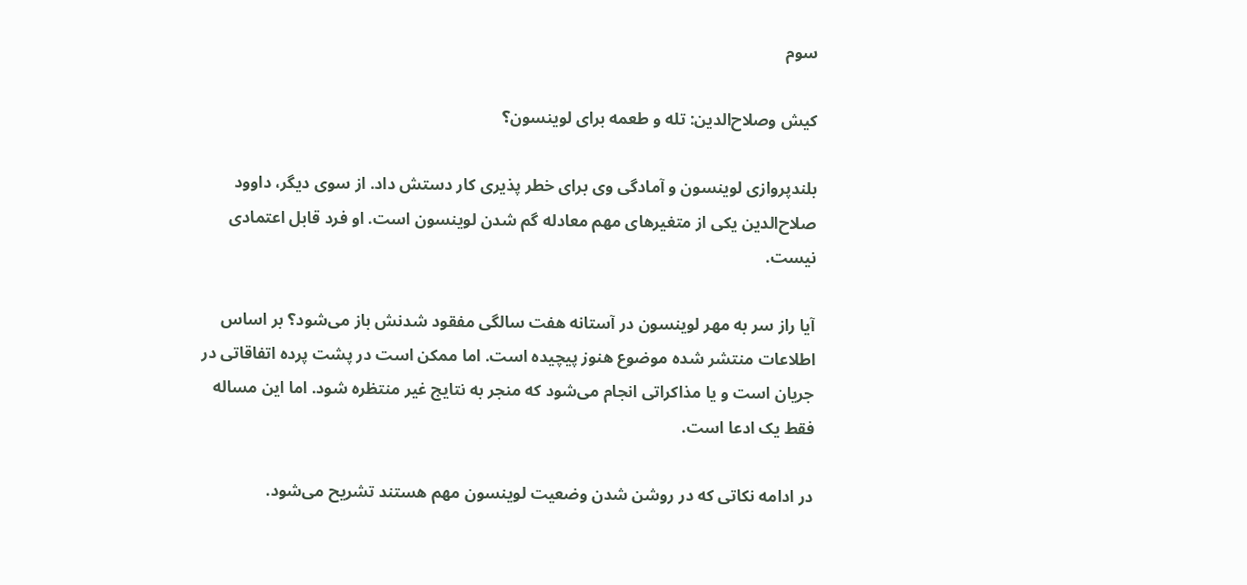سوم

کیش وصلاح‌الدین: تله و طعمه برای لوینسون؟

بلندپروازی لوینسون و آمادگی وی برای خطر پذیری کار دستش داد. از سوی دیگر، داوود صلاح‌الدین یکی از متغیر‌های مهم معادله گم شدن لوینسون است. او فرد قابل اعتمادی نیست.

آیا راز سر به مهر لوینسون در آستانه هفت سالگی مفقود شدنش باز می‌شود؟ بر اساس اطلاعات منتشر شده موضوع هنوز پیچیده است. اما ممکن است در پشت پرده اتفاقاتی در جریان است و یا مذاکراتی انجام می‌شود که منجر به نتایج غیر منتظره شود. اما این مساله فقط یک ادعا است.

در ادامه نکاتی که در روشن شدن وضعیت لوینسون مهم هستند تشریح می‌شود.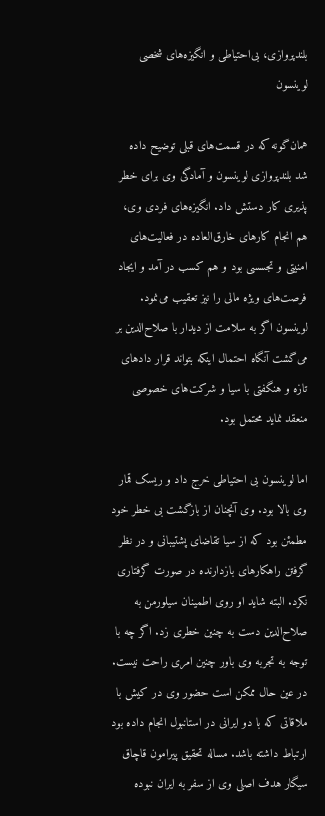بلندپروازی، بی‌احتیاطی و انگیزه‌های شخصی لوینسون

همان‌گونه که در قسمت‌های قبلی توضیح داده شد بلندپروازی لوینسون و آمادگی وی برای خطر پذیری کار دستش داد. انگیزه‌های فردی وی، هم انجام کار‌های خارق‌العاده در فعالیت‌های امنیتی و تجسسی بود و هم کسب در آمد و ایجاد فرصت‌های ویژه مالی را نیز تعقیب می‌نمود. لوینسون اگر به سلامت از دیدار با صلاح‌الدین بر می‌گشت آنگاه احتمال اینکه بتواند قرار داد‌های تازه و هنگفتی با سیا و شرکت‌های خصوصی منعقد نماید محتمل بود.

اما لوینسون بی احتیاطی خرج داد و ریسک قمار وی بالا بود. وی آنچنان از بازگشت بی خطر خود مطمئن بود که از سیا تقاضای پشتیبانی و در نظر گرفتن راهکار‌های بازدارنده در صورت گرفتاری نکرد. البته شاید او روی اطمینان سیلورمن به صلاح‌الدین دست به چنین خطری زد. اگر چه با توجه به تجربه وی باور چنین امری راحت نیست. در عین حال ممکن است حضور وی در کیش با ملاقاتی که با دو ایرانی در استانبول انجام داده بود ارتباط داشته باشد. مساله تحقیق پیرامون قاچاق سیگار هدف اصلی وی از سفر به ایران نبوده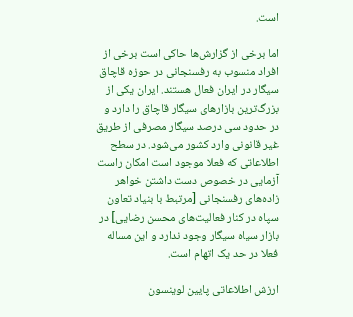است.

اما برخی از گزارش‌ها حاکی است برخی از افراد منسوب به رفسنجانی در حوزه قاچاق سیگار در ایران فعال هستند. ایران یکی از بزرگ‌ترین بازار‌های سیگار قاچاق را دارد و در حدود سی درصد سیگار مصرفی از طریق غیر قانونی وارد کشور می‌شود. در سطح اطلاعاتی که فعلا موجود است امکان راست آزمایی در خصوص دست داشتن خواهر زاده‌های رفسنجانی [مرتبط با بنیاد تعاون سپاه در کنار فعالیت‌های محسن رضایی] در بازار سیاه سیگار وجود ندارد و این مساله فعلا در حد یک اتهام است.

ارزش اطلاعاتی پایین لوینسون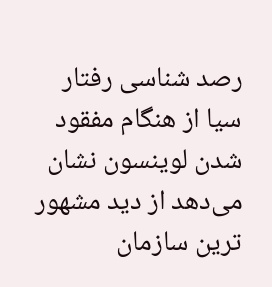رصد شناسی رفتار سیا از هنگام مفقود شدن لوینسون نشان می‌دهد از دید مشهور ترین سازمان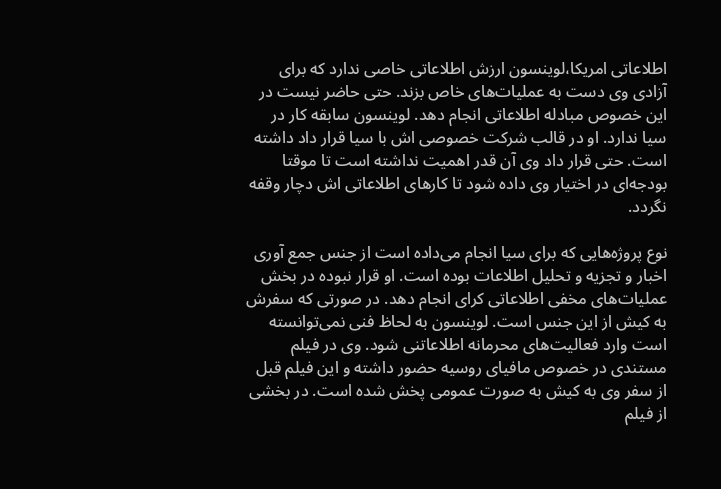اطلاعاتی امریکا،لوینسون ارزش اطلاعاتی خاصی ندارد که برای آزادی وی دست به عملیات‌های خاص بزند. حتی حاضر نیست در این خصوص مبادله اطلاعاتی انجام دهد. لوینسون سابقه کار در سیا ندارد. او در قالب شرکت خصوصی اش با سیا قرار داد داشته است. حتی قرار داد وی آن قدر اهمیت نداشته است تا موقتا بودجه‌ای در اختیار وی داده شود تا کار‌های اطلاعاتی اش دچار وقفه نگردد.

نوع پروژه‌هایی که برای سیا انجام می‌داده است از جنس جمع آوری اخبار و تجزیه و تحلیل اطلاعات بوده است. او قرار نبوده در بخش عملیات‌های مخفی اطلاعاتی کرای انجام دهد. در صورتی که سفرش به کیش از این جنس است. لوینسون به لحاظ فنی نمی‌توانسته است وارد فعالیت‌های محرمانه اطلاعاتنی شود. وی در فیلم مستندی در خصوص مافیای روسیه حضور داشته و این فیلم قبل از سفر وی به کیش به صورت عمومی پخش شده است. در بخشی از فیلم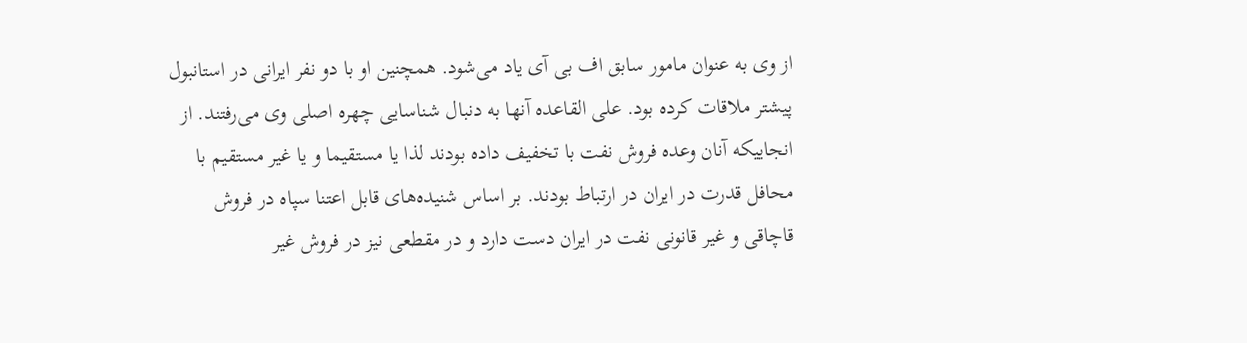از وی به عنوان مامور سابق اف بی آی یاد می‌شود. همچنین او با دو نفر ایرانی در استانبول پیشتر ملاقات کرده بود. علی القاعده آنها به دنبال شناسایی چهره اصلی وی می‌رفتند. از انجاییکه آنان وعده فروش نفت با تخفیف داده بودند لذا یا مستقیما و یا غیر مستقیم با محافل قدرت در ایران در ارتباط بودند. بر اساس شنیده‌های قابل اعتنا سپاه در فروش قاچاقی و غیر قانونی نفت در ایران دست دارد و در مقطعی نیز در فروش غیر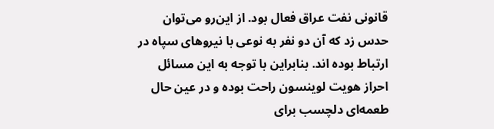قانونی نفت عراق فعال بود. از این‌رو می‌توان حدس زد که آن دو نفر به نوعی با نیرو‌های سپاه در ارتباط بوده اند. بنابراین با توجه به این مسائل احراز هویت لوینسون راحت بوده و در عین حال طعمه‌ای دلچسب برای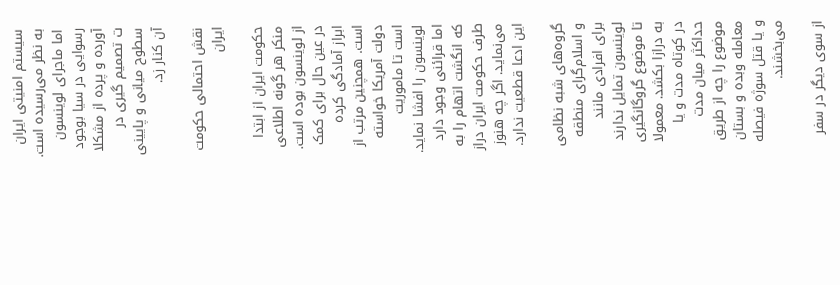سیستم امنیتی ایران به نظر می‌رسیده است. اما ماجرای لوینسون رسوایی در سیا بوجود آورده و پرده از مشکلا ت تصمیم گیری در سطوح میانی و پایینی آن کنار زد.

نقش احتمالی حکومت ایران

حکومت ایران از ابتدا منکر هر گونه اطلاعی از لوینسون بوده است. در عین حال برای کمک ابراز آمادگی کرده است. همچنین مرتب از دولت آمریکا خواسته است تا ماموریت لوینسون را افشا نماید. اما قرائنی وجود دارد که انگشت اتهام را به طرف حکومت ایران دراز می‌نماید. اگر چه هنوز این ادعا قطعیت ندارد.

گروه‌های شبه نظامی و اسلام‌گرای منطقه برای افرادی مانند لوینسون تمایل ندارند تا موضوع گروگانگیری به درازا بکشد. معمولا در کوتاه مدت و یا حداکثر میان مدت موضوع را چه از طریق معامله وبده و بستان و یا قتل سوژه فیصله می‌بخشند.

از سوی دیگر در سفر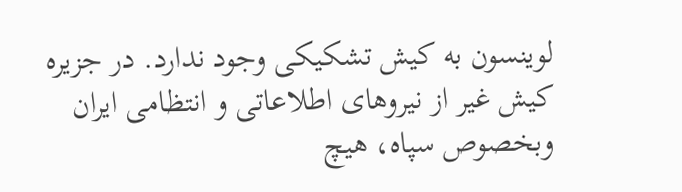لوینسون به کیش تشکیکی وجود ندارد. در جزیره کیش غیر از نیرو‌های اطلاعاتی و انتظامی ایران وبخصوص سپاه، هیچ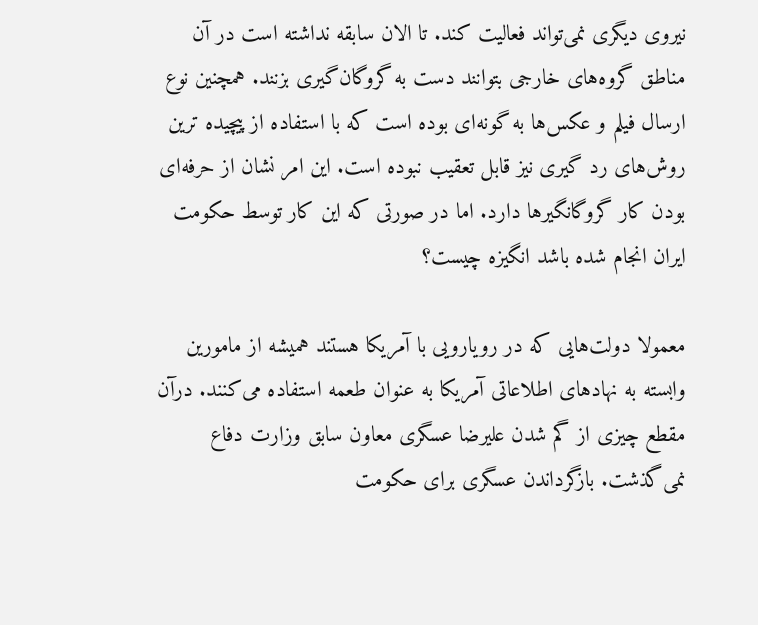نیروی دیگری نمی‌تواند فعالیت کند. تا الان سابقه نداشته است در آن مناطق گروه‌های خارجی بتوانند دست به گروگان‌گیری بزنند. همچنین نوع ارسال فیلم و عکس‌ها به گونه‌ای بوده است که با استفاده از پیچیده ترین روش‌های رد گیری نیز قابل تعقیب نبوده است. این امر نشان از حرفه‌ای بودن کار گروگانگیر‌ها دارد. اما در صورتی که این کار توسط حکومت ایران انجام شده باشد انگیزه چیست؟

معمولا دولت‌هایی که در رویارویی با آمریکا هستند همیشه از مامورین وابسته به نهادهای اطلاعاتی آمریکا به عنوان طعمه استفاده می‌کنند. درآن مقطع چیزی از گم شدن علیرضا عسگری معاون سابق وزارت دفاع نمی‌گذشت. بازگرداندن عسگری برای حکومت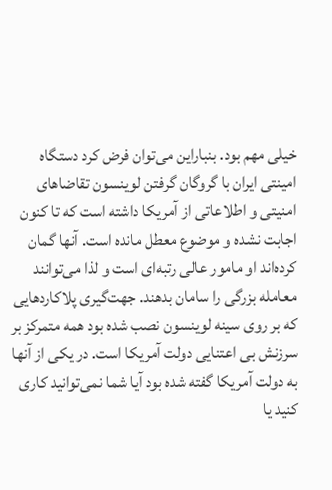خیلی مهم بود. بنباراین می‌توان فرض کرد دستگاه امینتی ایران با گروگان گرفتن لوینسون تقاضاهای امنیتی و اطلاعاتی از آمریکا داشته است که تا کنون اجابت نشده و موضوع معطل مانده است. آنها گمان کرده‌اند او مامور عالی رتبه‌ای است و لذا می‌توانند معامله بزرگی را سامان بدهند. جهت‌گیری پلاکاردهایی که بر روی سینه لوینسون نصب شده بود همه متمرکز بر سرزنش بی اعتنایی دولت آمریکا است. در یکی از آنها به دولت آمریکا گفته شده بود آیا شما نمی‌توانید کاری کنید یا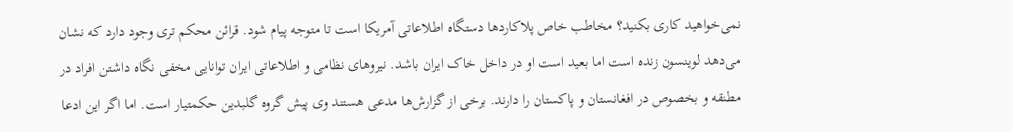نمی‌خواهید کاری بکنید؟ مخاطب خاص پلاکارد‌ها دستگاه اطلاعاتی آمریکا است تا متوجه پیام شود. قرائن محکم تری وجود دارد که نشان می‌دهد لوینسون زنده است اما بعید است او در داخل خاک ایران باشد. نیرو‌های نظامی و اطلاعاتی ایران توانایی مخفی نگاه داشتن افراد در مطنقه و بخصوص در افغانستان و پاکستان را دارند. برخی از گزارش‌ها مدعی هستند وی پیش گروه گلبدین حکمتیار است. اما اگر این ادعا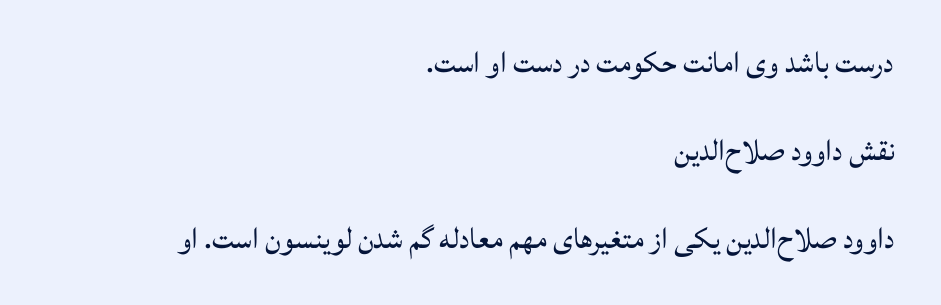درست باشد وی امانت حکومت در دست او است.

نقش داوود صلاح‌الدین

داوود صلاح‌الدین یکی از متغیر‌های مهم معادله گم شدن لوینسون است. او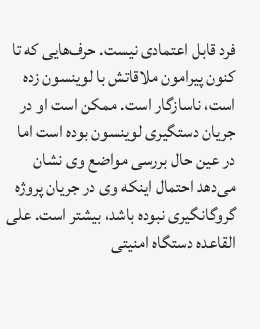فرد قابل اعتمادی نیست. حرف‌هایی که تا کنون پیرامون ملاقاتش با لوینسون زده است، ناسازگار است. ممکن است او در جریان دستگیری لوینسون بوده است اما در عین حال بررسی مواضع وی نشان می‌دهد احتمال اینکه وی در جریان پروژه گروگانگیری نبوده باشد، بیشتر است. علی القاعده دستگاه امنیتی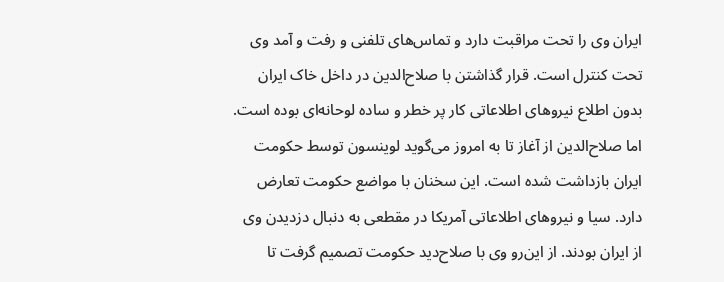ایران وی را تحت مراقبت دارد و تماس‌های تلفنی و رفت و آمد وی تحت کنترل است. قرار گذاشتن با صلاح‌الدین در داخل خاک ایران بدون اطلاع نیرو‌های اطلاعاتی کار پر خطر و ساده لوحانه‌ای بوده است. اما صلاح‌الدین از آغاز تا به امروز می‌گوید لوینسون توسط حکومت ایران بازداشت شده است. این سخنان با مواضع حکومت تعارض دارد. سیا و نیرو‌های اطلاعاتی آمریکا در مقطعی به دنبال دزدیدن وی از ایران بودند. از این‌رو وی با صلاح‌دید حکومت تصمیم گرفت تا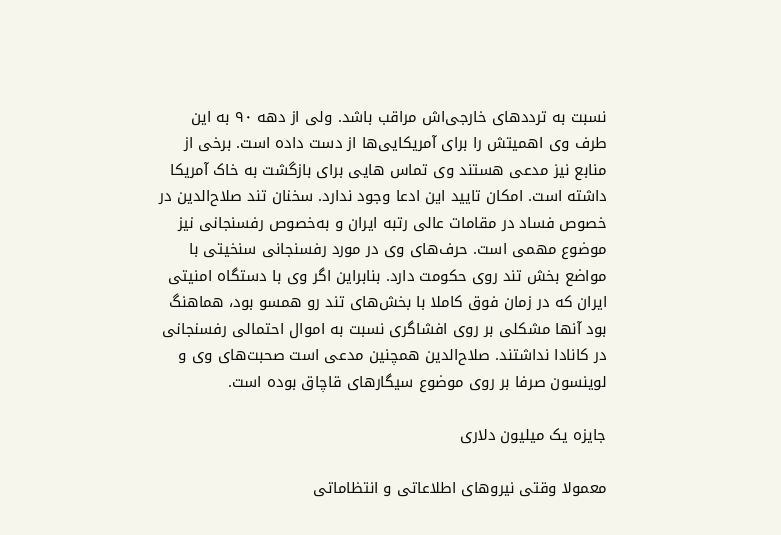نسبت به تردد‌های خارجی‌اش مراقب باشد. ولی از دهه ۹۰ به این طرف وی اهمیتش را برای آمریکایی‌ها از دست داده است. برخی از منابع نیز مدعی هستند وی تماس هایی برای بازگشت به خاک آمریکا داشته است. امکان تایید این ادعا وجود ندارد. سخنان تند صلاح‌الدین در خصوص فساد در مقامات عالی رتبه ایران و به‌خصوص رفسنجانی نیز موضوع مهمی است. حرف‌های وی در مورد رفسنجانی سنخیتی با مواضع بخش تند روی حکومت دارد. بنابراین اگر وی با دستگاه امنیتی ایران که در زمان فوق کاملا با بخش‌های تند رو همسو بود، هماهنگ بود آنها مشکلی بر روی افشاگری نسبت به اموال احتمالی رفسنجانی در کانادا نداشتند. صلاح‌الدین همچنین مدعی است صحبت‌های وی و لوینسون صرفا بر روی موضوع سیگار‌های قاچاق بوده است.

جایزه یک میلیون دلاری

معمولا وقتی نیرو‌های اطلاعاتی و انتظاماتی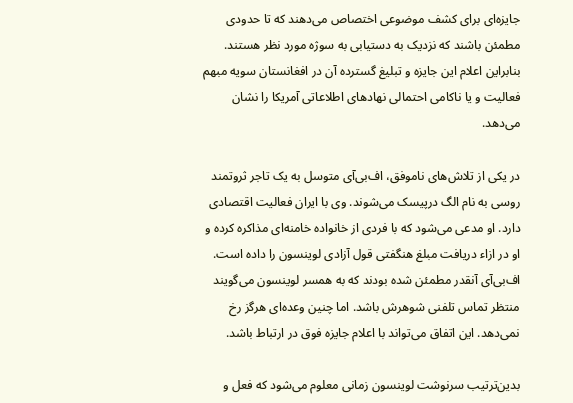جایزه‌ای برای کشف موضوعی اختصاص می‌دهند که تا حدودی مطمئن باشند که نزدیک به دستیابی به سوژه مورد نظر هستند. بنابراین اعلام این جایزه و تبلیغ گسترده آن در افغانستان سویه مبهم فعالیت و یا ناکامی احتمالی نهاد‌های اطلاعاتی آمریکا را نشان می‌دهد.

در یکی از تلاش‌های ناموفق، اف‌بی‌آی متوسل به یک تاجر ثروتمند روسی به نام الگ درپیسک می‌شوند. وی با ایران فعالیت اقتصادی دارد. او مدعی می‌شود که با فردی از خانواده خامنه‌ای مذاکره کرده و او در ازاء دریافت مبلغ هنگفتی قول آزادی لوینسون را داده است. اف‌بی‌آی آنقدر مطمئن شده بودند که به همسر لوینسون می‌گویند منتظر تماس تلفنی شوهرش باشد. اما چنین وعده‌ای هرگز رخ نمی‌دهد. این اتفاق می‌تواند با اعلام جایزه فوق در ارتباط باشد.

بدین‌ترتیب سرنوشت لوینسون زمانی معلوم می‌شود که فعل و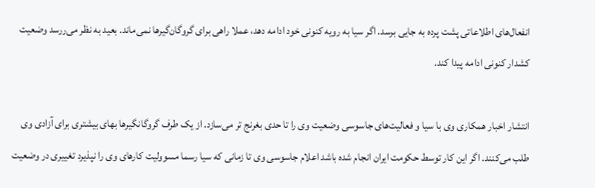انفعال‌های اطلاعاتی پشت پرده به جایی برسد. اگر سیا به رویه کنونی خود ادامه دهد، عملا راهی برای گروگان‌گیر‌ها نمی‌ماند. بعید به نظر می‌ررسد وضعیت کشدار کنونی ادامه پیدا کند.

انتشار اخبار همکاری وی با سیا و فعالیت‌های جاسوسی وضعیت وی را تا حدی بغرنج تر می‌سازد. از یک طرف گروگانگیر‌ها بهای بیشتری برای آزادی وی طلب می‌کنند. اگر این کار توسط حکومت ایران انجام شده باشد اعلام جاسوسی وی تا زمانی که سیا رسما مسوولیت کار‌های وی را نپذیرد تغییری در وضعیت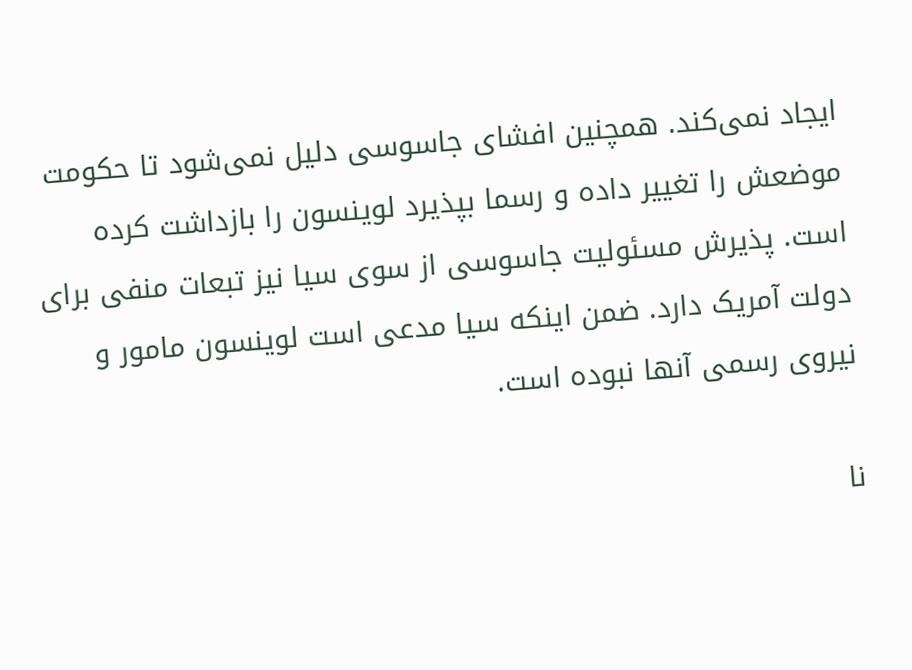ایجاد نمی‌کند. همچنین افشای جاسوسی دلیل نمی‌شود تا حکومت موضعش را تغییر داده و رسما بپذیرد لوینسون را بازداشت کرده است. پذیرش مسئولیت جاسوسی از سوی سیا نیز تبعات منفی برای دولت آمریک دارد. ضمن اینکه سیا مدعی است لوینسون مامور و نیروی رسمی آنها نبوده است.

نا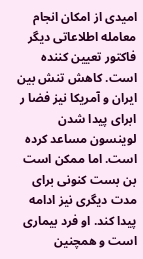امیدی از امکان انجام معامله اطلاعاتی دیگر فاکتور تعیین کننده است. کاهش تنش بین ایران و آمریکا نیز فضا ر ابرای پیدا شدن لوینسون مساعد کرده است. اما ممکن است بن بست کنونی برای مدت دیگری نیز ادامه پیدا کند. او فرد بیماری است و همچنین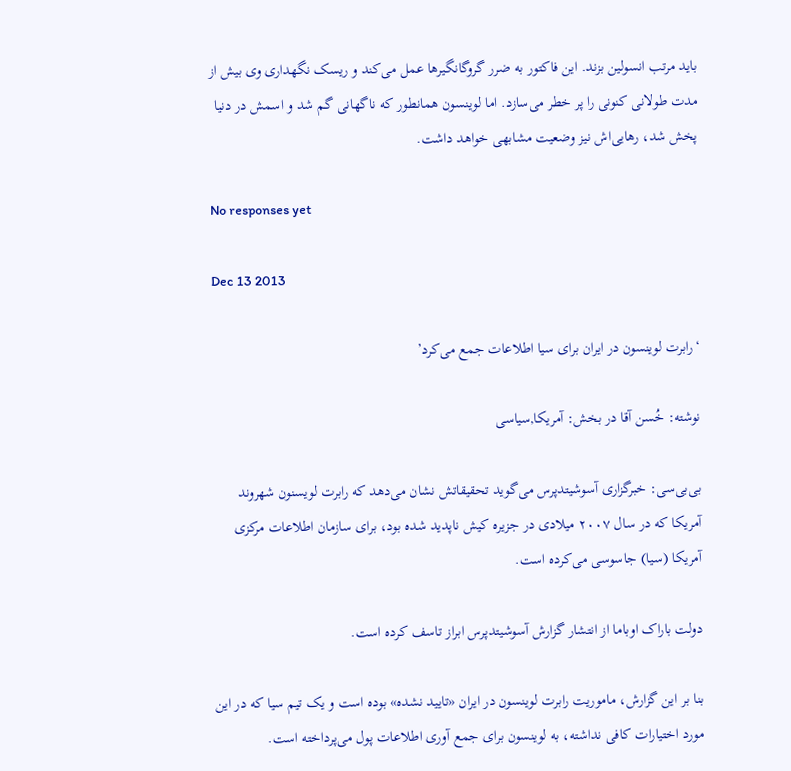باید مرتب انسولین بزند. این فاکتور به ضرر گروگانگیر‌ها عمل می‌کند و ریسک نگهداری وی بیش از مدت طولانی کنونی را پر خطر می‌سازد. اما لوینسون همانطور که ناگهانی گم شد و اسمش در دنیا پخش شد، رهایی‌اش نیز وضعیت مشابهی خواهد داشت.

No responses yet

Dec 13 2013

‘رابرت لوینسون در ایران برای سیا اطلاعات جمع می‌کرد’

نوشته: خُسن آقا در بخش: آمریکا,سیاسی

بی‌بی‌سی: خبرگزاری آسوشیتدپرس می‌گوید تحقیقاتش نشان می‌دهد که رابرت لویسنون شهروند آمریکا که در سال ۲۰۰۷ میلادی در جزیره کیش ناپدید شده بود، برای سازمان اطلاعات مرکزی آمریکا (سیا) جاسوسی می‌کرده است.

دولت باراک اوباما از انتشار گزارش آسوشیتدپرس ابراز تاسف کرده است.

بنا بر این گزارش، ماموریت رابرت لوینسون در ایران «تایید نشده» بوده است و یک تیم سیا که در این مورد اختیارات کافی نداشته، به لوینسون برای جمع آوری اطلاعات پول می‌پرداخته است.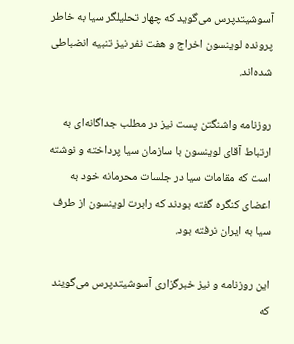آسوشیتدپرس می‌گوید که چهار تحلیلگر سیا به خاطر پرونده لوینسون اخراج و هفت نفر نیز تنبیه انضباطی شده‌اند.

روزنامه واشنگتن پست نیز در مطلب جداگانه‌ای به ارتباط آقای لوینسون با سازمان سیا پرداخته و نوشته است که مقامات سیا در جلسات محرمانه‌ خود به اعضای کنگره گفته بودند که رابرت لوینسون از طرف سیا به ایران نرفته بود.

این روزنامه و نیز خبرگزاری آسوشیتدپرس می‌گویند که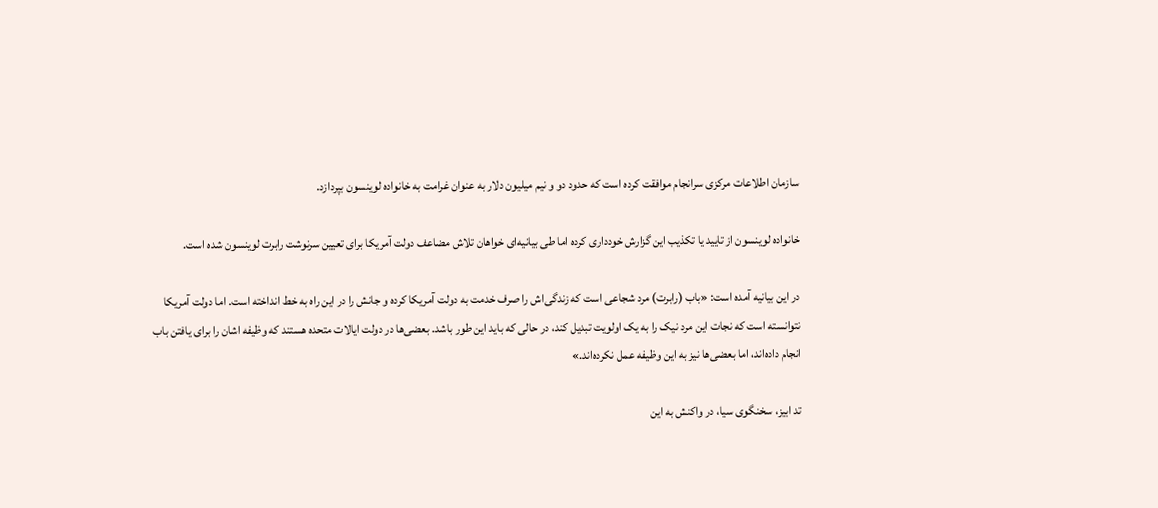سازمان اطلاعات مرکزی سرانجام موافقت کرده است که حدود دو و نیم میلیون دلار به عنوان غرامت به خانواده لوینسون بپردازد.

خانواده لوینسون از تایید یا تکذیب این گزارش خودداری کرده اما طی بیانیه‌ای خواهان تلاش مضاعف دولت آمریکا برای تعیین سرنوشت رابرت لوینسون شده است.

در این بیانیه آمده است: «باب (رابرت) مرد شجاعی است که زندگی‌اش را صرف خدمت به دولت آمریکا کرده و جانش را در این راه به خط انداخته است. اما دولت آمریکا نتوانسته است که نجات این مرد نیک را به یک اولویت تبدیل کند، در حالی که باید این طور باشد. بعضی‌ها در دولت ایالات متحده هستند که وظیفه اشان را برای یافتن باب انجام داده‌اند، اما بعضی‌ها نیز به این وظیفه عمل نکرده‌اند.»

تد ابیز، سخنگوی سیا، در واکنش به این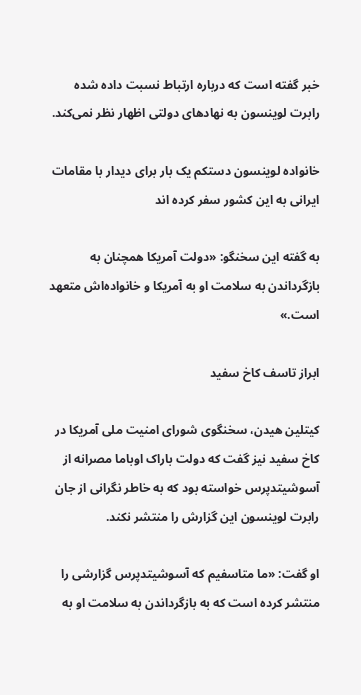خبر گفته است که درباره ارتباط نسبت داده شده رابرت لوینسون به نهادهای دولتی اظهار نظر نمی‌کند.

خانواده لوینسون دستکم یک بار برای دیدار با مقامات ایرانی به این کشور سفر کرده اند

به گفته این سخنگو: «دولت آمریکا همچنان به بازگرداندن به سلامت او به آمریکا و خانواده‌اش متعهد است.»

ابراز تاسف کاخ سفید

کیتلین هیدن، سخنگوی شورای امنیت ملی آمریکا در کاخ سفید نیز گفت که دولت باراک اوباما مصرانه از آسوشیتدپرس خواسته بود که به خاطر نگرانی از جان رابرت لوینسون این گزارش را منتشر نکند.

او گفت: «ما متاسفیم که آسوشیتدپرس گزارشی را منتشر کرده است که به بازگرداندن به سلامت او به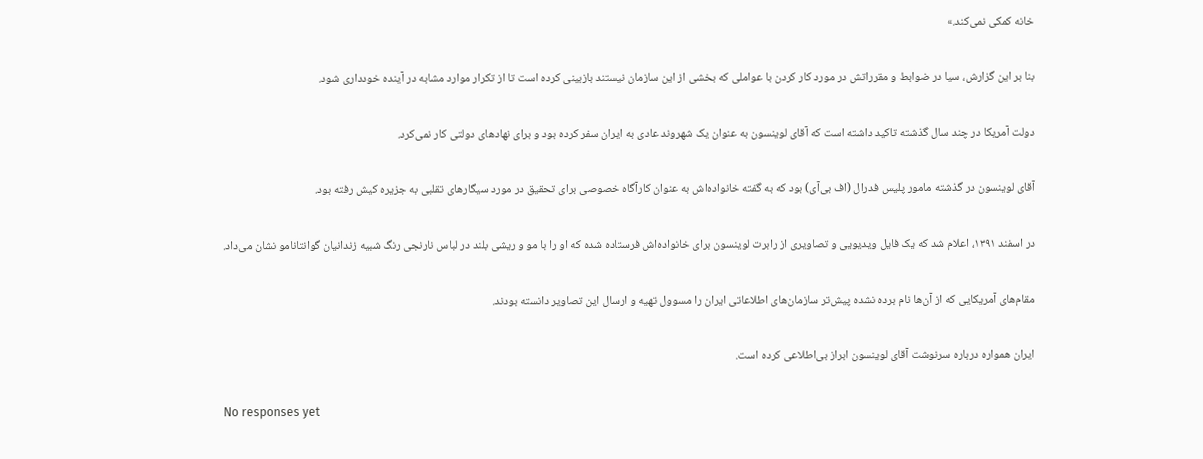خانه کمکی نمی‌کند.»

بنا بر این گزارش، سیا در ضوابط و مقرراتش در مورد کار کردن با عواملی که بخشی از این سازمان نیستند بازبینی کرده است تا از تکرار موارد مشابه در آینده خودداری شود.

دولت آمریکا در چند سال گذشته تاکید داشته است که آقای لوینسون به عنوان یک شهروند عادی به ایران سفر کرده بود و برای نهادهای دولتی کار نمی‌کرد.

آقای لوینسون در گذشته مامور پلیس فدرال (اف بی‌آی) بود که به گفته خانواده‌اش به عنوان کارآگاه خصوصی برای تحقیق در مورد سیگارهای تقلبی به جزیره کیش رفته بود.

در اسفند ۱۳۹۱، اعلام شد که یک فایل ویدیویی و تصاویری از رابرت لوینسون برای خانواده‌اش فرستاده شده که او را با مو و ریشی بلند در لباس نارنجی رنگ شبیه زندانیان گوانتانامو نشان می‌داد.

مقام‌های آمریکایی که از آن‌ها نام برده نشده پیش‌تر سازمان‌های اطلاعاتی ایران را مسوول تهیه و ارسال این تصاویر دانسته بودند.

ایران همواره درباره سرنوشت آقای لوینسون ابراز بی‌اطلاعی کرده است.

No responses yet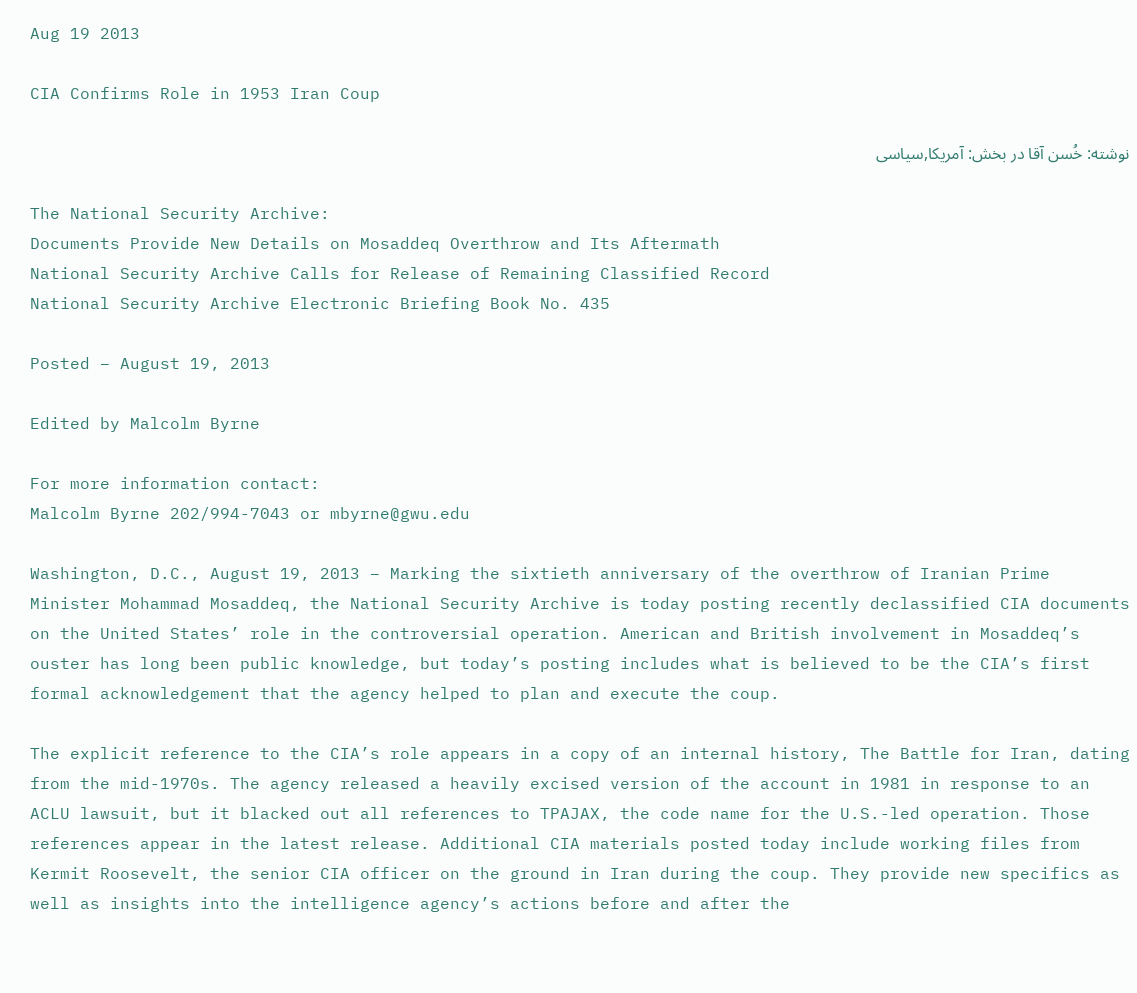Aug 19 2013

CIA Confirms Role in 1953 Iran Coup

نوشته: خُسن آقا در بخش: آمریکا,سیاسی

The National Security Archive:
Documents Provide New Details on Mosaddeq Overthrow and Its Aftermath
National Security Archive Calls for Release of Remaining Classified Record
National Security Archive Electronic Briefing Book No. 435

Posted – August 19, 2013

Edited by Malcolm Byrne

For more information contact:
Malcolm Byrne 202/994-7043 or mbyrne@gwu.edu

Washington, D.C., August 19, 2013 – Marking the sixtieth anniversary of the overthrow of Iranian Prime Minister Mohammad Mosaddeq, the National Security Archive is today posting recently declassified CIA documents on the United States’ role in the controversial operation. American and British involvement in Mosaddeq’s ouster has long been public knowledge, but today’s posting includes what is believed to be the CIA’s first formal acknowledgement that the agency helped to plan and execute the coup.

The explicit reference to the CIA’s role appears in a copy of an internal history, The Battle for Iran, dating from the mid-1970s. The agency released a heavily excised version of the account in 1981 in response to an ACLU lawsuit, but it blacked out all references to TPAJAX, the code name for the U.S.-led operation. Those references appear in the latest release. Additional CIA materials posted today include working files from Kermit Roosevelt, the senior CIA officer on the ground in Iran during the coup. They provide new specifics as well as insights into the intelligence agency’s actions before and after the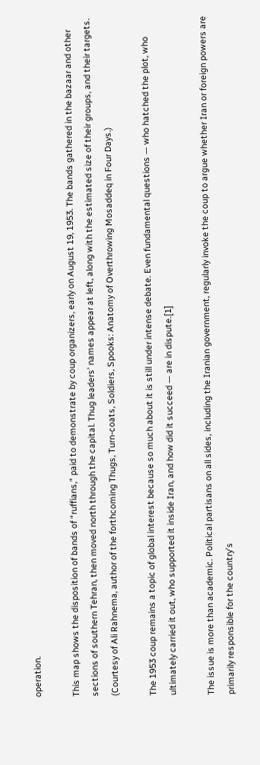operation.

This map shows the disposition of bands of “ruffians,” paid to demonstrate by coup organizers, early on August 19, 1953. The bands gathered in the bazaar and other sections of southern Tehran, then moved north through the capital. Thug leaders’ names appear at left, along with the estimated size of their groups, and their targets. (Courtesy of Ali Rahnema, author of the forthcoming Thugs, Turn-coats, Soldiers, Spooks: Anatomy of Overthrowing Mosaddeq in Four Days.)

The 1953 coup remains a topic of global interest because so much about it is still under intense debate. Even fundamental questions — who hatched the plot, who ultimately carried it out, who supported it inside Iran, and how did it succeed — are in dispute.[1]

The issue is more than academic. Political partisans on all sides, including the Iranian government, regularly invoke the coup to argue whether Iran or foreign powers are primarily responsible for the country’s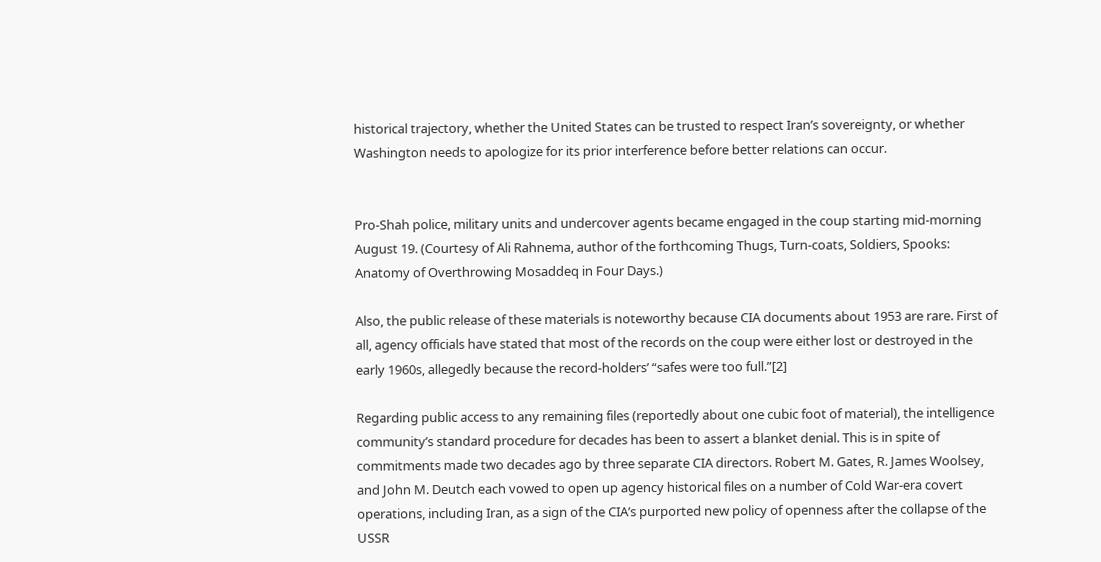historical trajectory, whether the United States can be trusted to respect Iran’s sovereignty, or whether Washington needs to apologize for its prior interference before better relations can occur.


Pro-Shah police, military units and undercover agents became engaged in the coup starting mid-morning August 19. (Courtesy of Ali Rahnema, author of the forthcoming Thugs, Turn-coats, Soldiers, Spooks: Anatomy of Overthrowing Mosaddeq in Four Days.)

Also, the public release of these materials is noteworthy because CIA documents about 1953 are rare. First of all, agency officials have stated that most of the records on the coup were either lost or destroyed in the early 1960s, allegedly because the record-holders’ “safes were too full.”[2]

Regarding public access to any remaining files (reportedly about one cubic foot of material), the intelligence community’s standard procedure for decades has been to assert a blanket denial. This is in spite of commitments made two decades ago by three separate CIA directors. Robert M. Gates, R. James Woolsey, and John M. Deutch each vowed to open up agency historical files on a number of Cold War-era covert operations, including Iran, as a sign of the CIA’s purported new policy of openness after the collapse of the USSR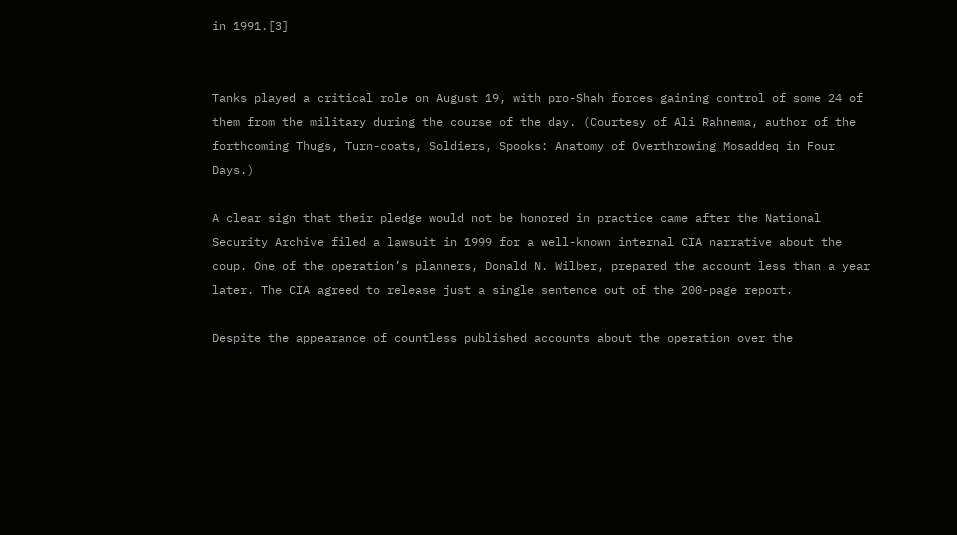in 1991.[3]


Tanks played a critical role on August 19, with pro-Shah forces gaining control of some 24 of them from the military during the course of the day. (Courtesy of Ali Rahnema, author of the forthcoming Thugs, Turn-coats, Soldiers, Spooks: Anatomy of Overthrowing Mosaddeq in Four Days.)

A clear sign that their pledge would not be honored in practice came after the National Security Archive filed a lawsuit in 1999 for a well-known internal CIA narrative about the coup. One of the operation’s planners, Donald N. Wilber, prepared the account less than a year later. The CIA agreed to release just a single sentence out of the 200-page report.

Despite the appearance of countless published accounts about the operation over the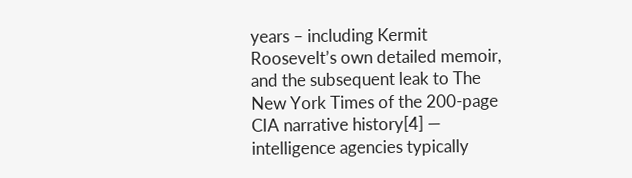years – including Kermit Roosevelt’s own detailed memoir, and the subsequent leak to The New York Times of the 200-page CIA narrative history[4] — intelligence agencies typically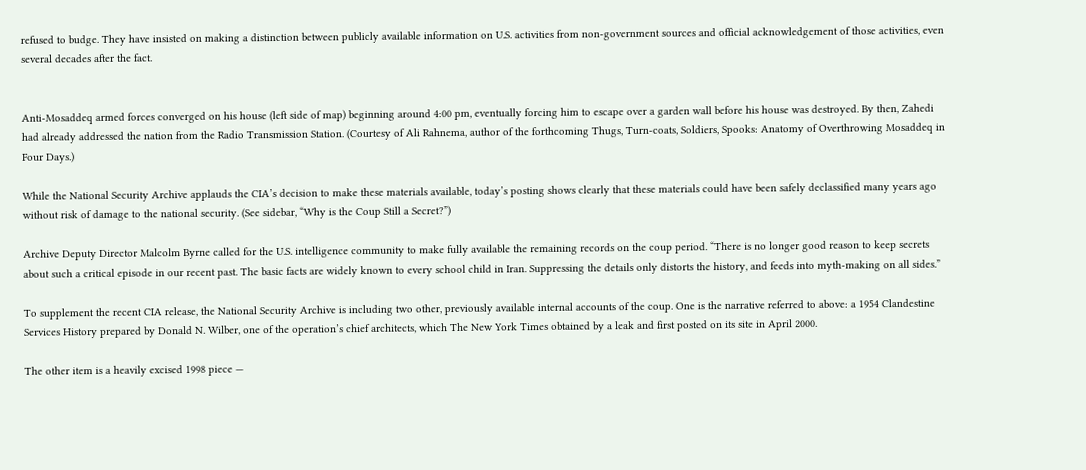refused to budge. They have insisted on making a distinction between publicly available information on U.S. activities from non-government sources and official acknowledgement of those activities, even several decades after the fact.


Anti-Mosaddeq armed forces converged on his house (left side of map) beginning around 4:00 pm, eventually forcing him to escape over a garden wall before his house was destroyed. By then, Zahedi had already addressed the nation from the Radio Transmission Station. (Courtesy of Ali Rahnema, author of the forthcoming Thugs, Turn-coats, Soldiers, Spooks: Anatomy of Overthrowing Mosaddeq in Four Days.)

While the National Security Archive applauds the CIA’s decision to make these materials available, today’s posting shows clearly that these materials could have been safely declassified many years ago without risk of damage to the national security. (See sidebar, “Why is the Coup Still a Secret?”)

Archive Deputy Director Malcolm Byrne called for the U.S. intelligence community to make fully available the remaining records on the coup period. “There is no longer good reason to keep secrets about such a critical episode in our recent past. The basic facts are widely known to every school child in Iran. Suppressing the details only distorts the history, and feeds into myth-making on all sides.”

To supplement the recent CIA release, the National Security Archive is including two other, previously available internal accounts of the coup. One is the narrative referred to above: a 1954 Clandestine Services History prepared by Donald N. Wilber, one of the operation’s chief architects, which The New York Times obtained by a leak and first posted on its site in April 2000.

The other item is a heavily excised 1998 piece —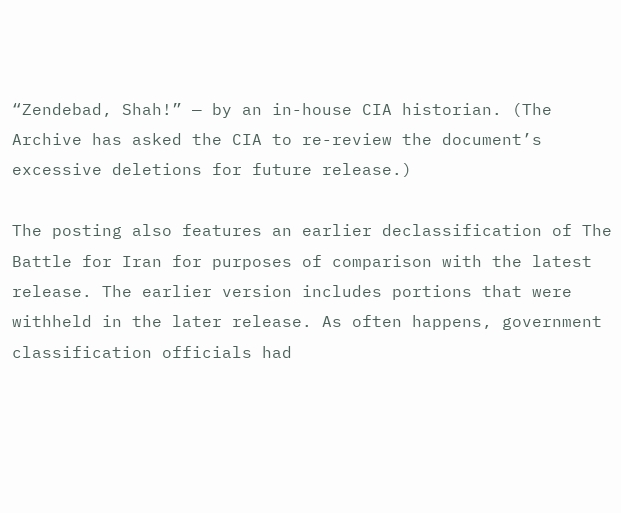“Zendebad, Shah!” — by an in-house CIA historian. (The Archive has asked the CIA to re-review the document’s excessive deletions for future release.)

The posting also features an earlier declassification of The Battle for Iran for purposes of comparison with the latest release. The earlier version includes portions that were withheld in the later release. As often happens, government classification officials had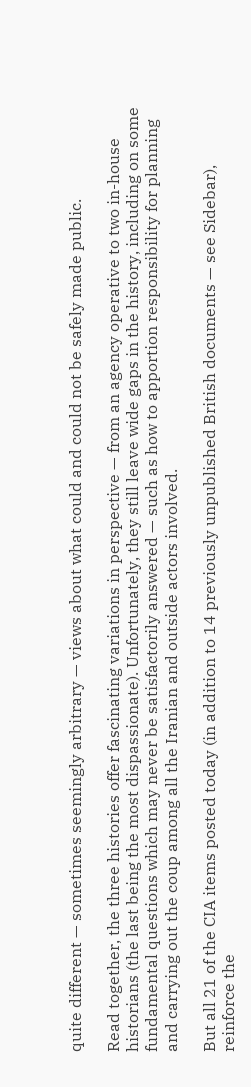quite different — sometimes seemingly arbitrary — views about what could and could not be safely made public.

Read together, the three histories offer fascinating variations in perspective — from an agency operative to two in-house historians (the last being the most dispassionate). Unfortunately, they still leave wide gaps in the history, including on some fundamental questions which may never be satisfactorily answered — such as how to apportion responsibility for planning and carrying out the coup among all the Iranian and outside actors involved.

But all 21 of the CIA items posted today (in addition to 14 previously unpublished British documents — see Sidebar), reinforce the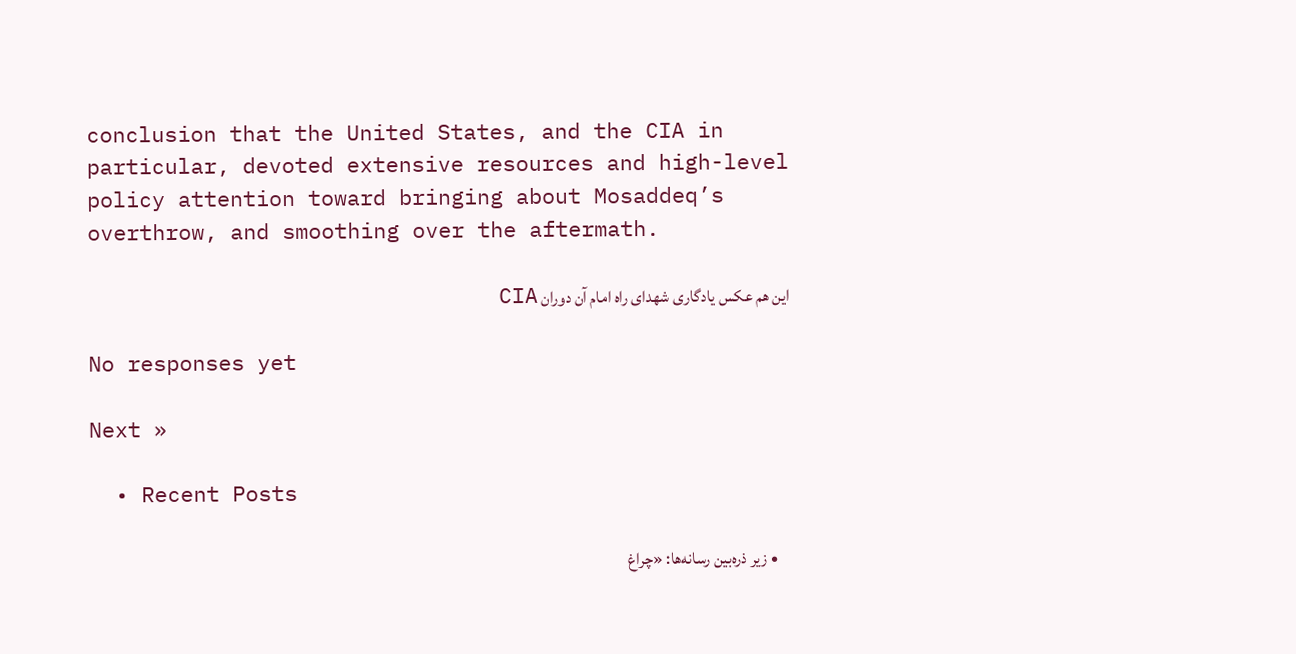conclusion that the United States, and the CIA in particular, devoted extensive resources and high-level policy attention toward bringing about Mosaddeq’s overthrow, and smoothing over the aftermath.

این هم عکس یادگاری شهدای راه امام آن دوران CIA

No responses yet

Next »

  • Recent Posts

    • زیر ذره‌بین رسانه‌ها: «چراغ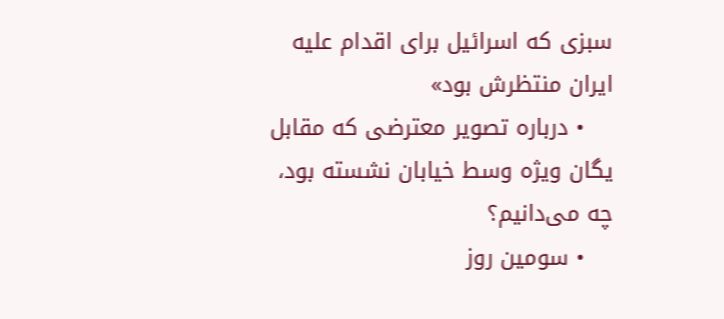سبزی که اسرائیل برای اقدام علیه ایران منتظرش بود»
    • درباره تصویر معترضی که مقابل یگان ویژه وسط خیابان نشسته‌ بود، چه می‌دانیم؟
    • سومین روز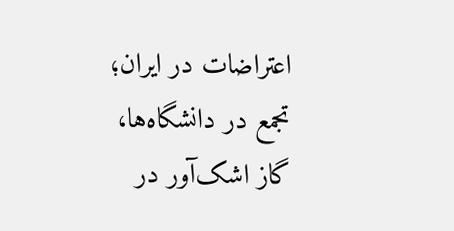اعتراضات در ایران؛ تجمع در دانشگاه‌ها، گاز اشک‌آور در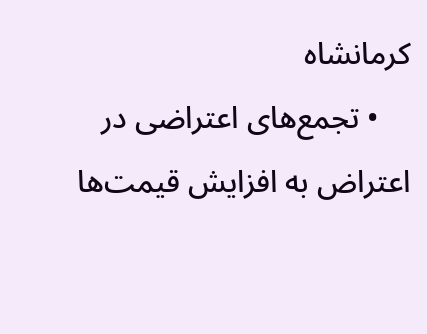کرمانشاه
    • تجمع‌های اعتراضی در اعتراض به افزایش قیمت‌ها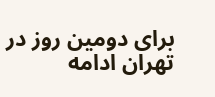برای دومین روز در تهران ادامه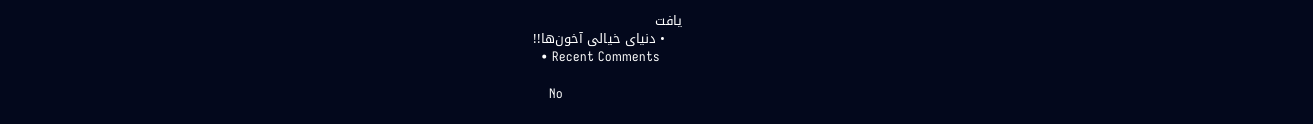یافت
    • دنیای خیالی آخون‌ها!!
  • Recent Comments

    No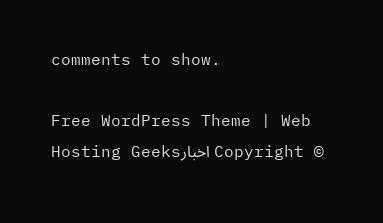comments to show.

Free WordPress Theme | Web Hosting Geeksاخبار Copyright ©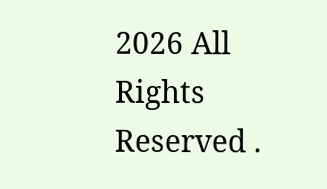2026 All Rights Reserved .